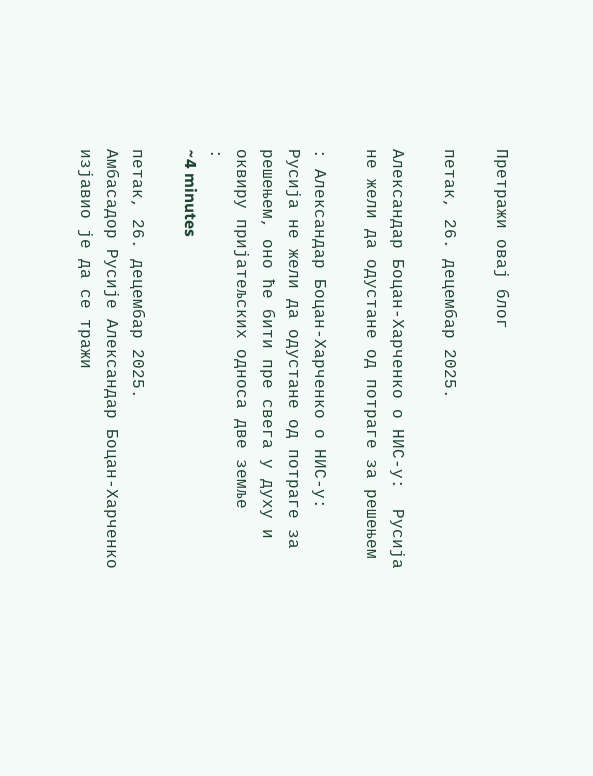Претражи овај блог

петак, 26. децембар 2025.

Александар Боцан-Харченко о НИС-у:  Русија не жели да одустане од потраге за решењем

: Александар Боцан-Харченко о НИС-у:  Русија не жели да одустане од потраге за решењем, оно ће бити пре свега у духу и оквиру пријатељских односа две земље
:
~4 minutes

петак, 26. децембар 2025.
Амбасадор Русије Александар Боцан-Харченко изјавио је да се тражи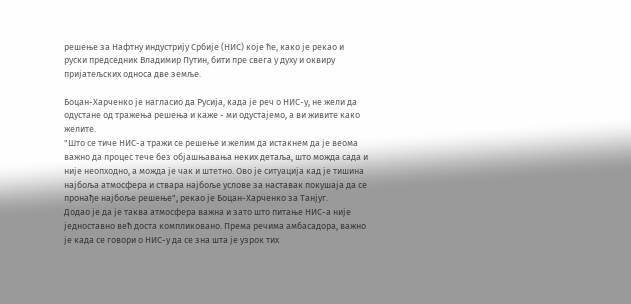решење за Нафтну индустрију Србије (НИС) које ће, како је рекао и руски председник Владимир Путин, бити пре свега у духу и оквиру пријатељских односа две земље.

Боцан-Харченко је нагласио да Русија, када је реч о НИС-у, не жели да одустане од тражења решења и каже - ми одустајемо, а ви живите како желите.
"Што се тиче НИС-а тражи се решење и желим да истакнем да је веома важно да процес тече без објашњавања неких детаља, што можда сада и није неопходно, а можда је чак и штетно. Ово је ситуација кад је тишина најбоља атмосфера и ствара најбоље услове за наставак покушаја да се пронађе најбоље решење", рекао је Боцан-Харченко за Танјуг.
Додао је да је таква атмосфера важна и зато што питање НИС-а није једноставно већ доста компликовано. Према речима амбасадора, важно је када се говори о НИС-у да се зна шта је узрок тих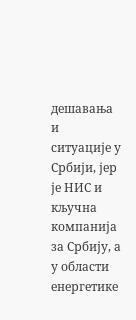дешавања и ситуације у Србији, јер је НИС и кључна компанија за Србију, а у области енергетике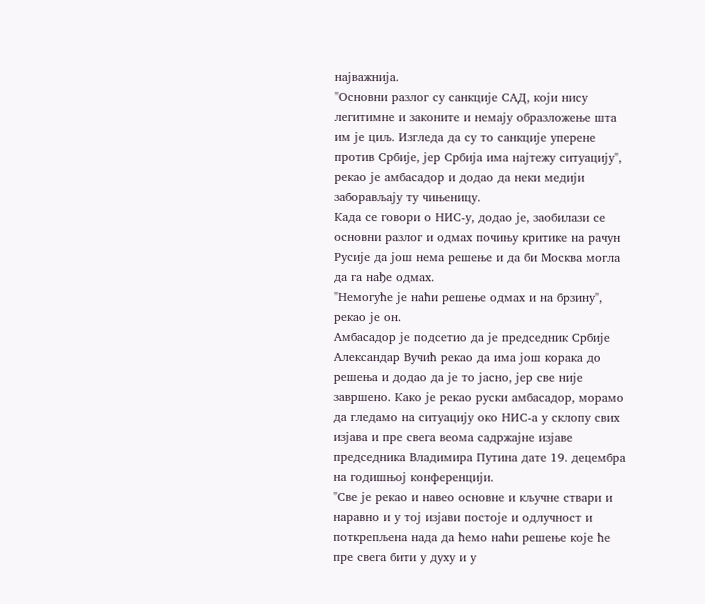најважнија.
"Основни разлог су санкције САД, који нису легитимне и законите и немају образложење шта им је циљ. Изгледа да су то санкције уперене против Србије, јер Србија има најтежу ситуацију", рекао је амбасадор и додао да неки медији заборављају ту чињеницу.
Када се говори о НИС-у, додао је, заобилази се основни разлог и одмах почињу критике на рачун Русије да још нема решење и да би Москва могла да га нађе одмах.
"Немогуће је наћи решење одмах и на брзину", рекао је он.
Амбасадор је подсетио да је председник Србије Александар Вучић рекао да има још корака до решења и додао да је то јасно, јер све није завршено. Како је рекао руски амбасадор, морамо да гледамо на ситуацију око НИС-а у склопу свих изјава и пре свега веома садржајне изјаве председника Владимира Путина дате 19. децембра на годишњој конференцији.
"Све је рекао и навео основне и кључне ствари и наравно и у тој изјави постоје и одлучност и поткрепљена нада да ћемо наћи решење које ће пре свега бити у духу и у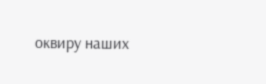оквиру наших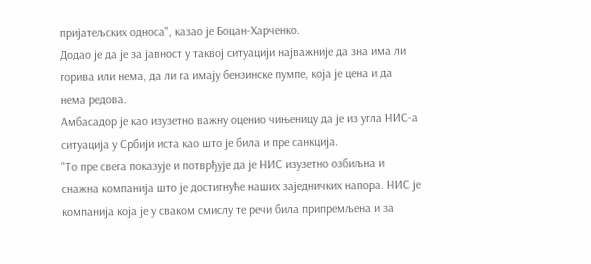пријатељских односа", казао је Боцан-Харченко.
Додао је да је за јавност у таквој ситуацији најважније да зна има ли горива или нема, да ли га имају бензинске пумпе, која је цена и да нема редова.
Амбасадор је као изузетно важну оценио чињеницу да је из угла НИС-а ситуација у Србији иста као што је била и пре санкција.
"То пре свега показује и потврђује да је НИС изузетно озбиљна и снажна компанија што је достигнуће наших заједничких напора. НИС је компанија која је у сваком смислу те речи била припремљена и за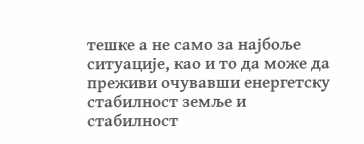тешке а не само за најбоље ситуације, као и то да може да преживи очувавши енергетску стабилност земље и стабилност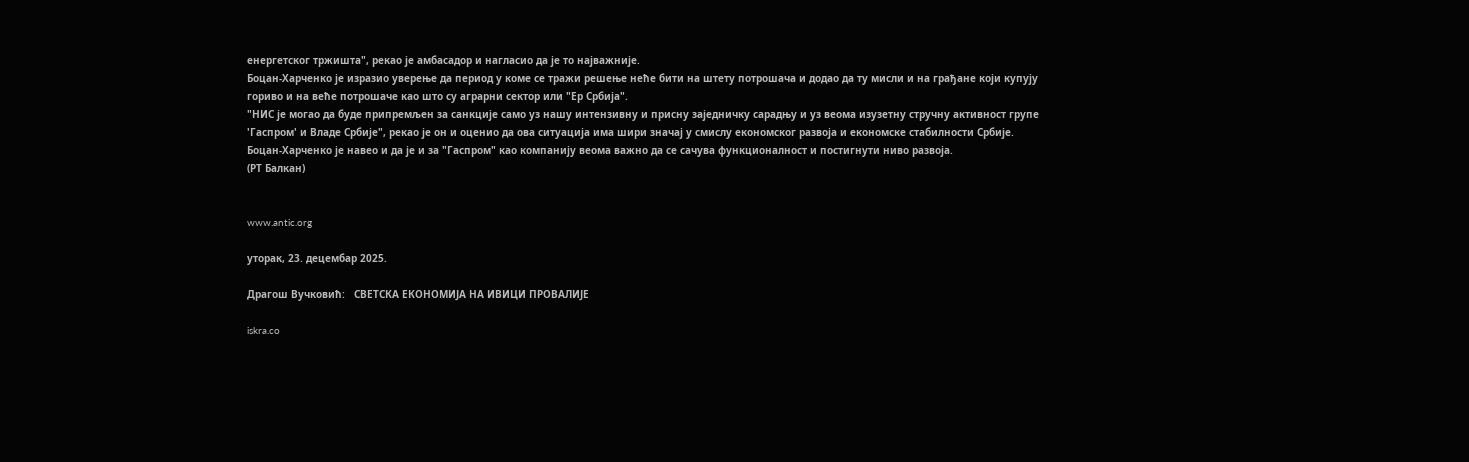енергетског тржишта", рекао је амбасадор и нагласио да је то најважније.
Боцан-Харченко је изразио уверење да период у коме се тражи решење неће бити на штету потрошача и додао да ту мисли и на грађане који купују гориво и на веће потрошаче као што су аграрни сектор или "Ер Србија".
"НИС је могао да буде припремљен за санкције само уз нашу интензивну и присну заједничку сарадњу и уз веома изузетну стручну активност групе 'Гаспром' и Владе Србије", рекао је он и оценио да ова ситуација има шири значај у смислу економског развоја и економске стабилности Србије.
Боцан-Харченко је навео и да је и за "Гаспром" као компанију веома важно да се сачува функционалност и постигнути ниво развоја.
(РТ Балкан)


www.antic.org

уторак, 23. децембар 2025.

Драгош Вучковић:   СВЕТСКА ЕКОНОМИЈА НА ИВИЦИ ПРОВАЛИЈЕ

iskra.co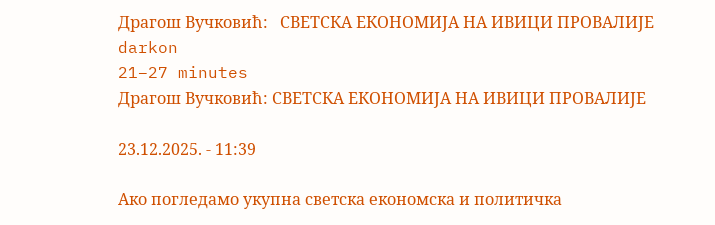Драгош Вучковић:   СВЕТСКА ЕКОНОМИЈА НА ИВИЦИ ПРОВАЛИЈЕ
darkon
21–27 minutes
Драгош Вучковић: СВЕТСКА ЕКОНОМИЈА НА ИВИЦИ ПРОВАЛИЈЕ

23.12.2025. - 11:39

Ако погледамо укупна светска економска и политичка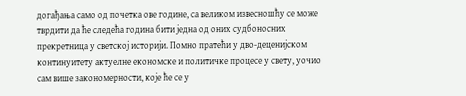догађања само од почетка ове године, са великом извесношћу се може тврдити да ће следећа година бити једна од оних судбоносних прекретница у светској историји. Помно пратећи у дво-деценијском континуитету актуелне економске и политичке процесе у свету, уочио сам више закономерности, које ће се у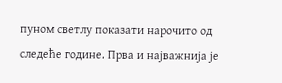пуном светлу показати нарочито од следеће године. Прва и најважнија је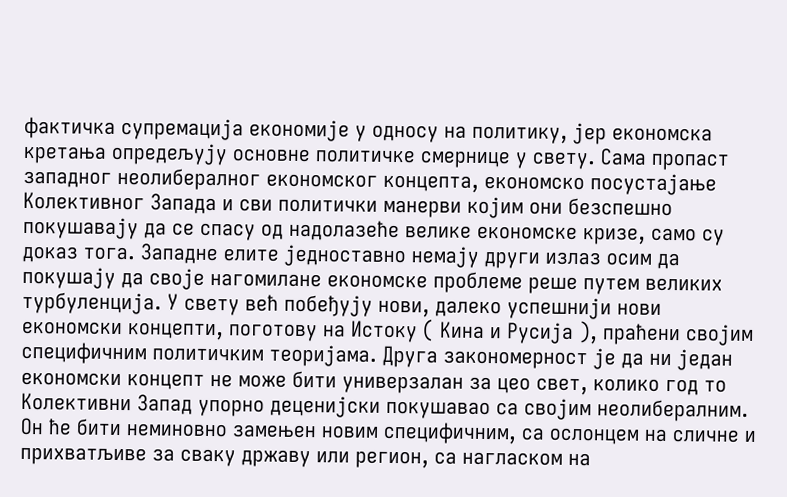фактичка супремација економије у односу на политику, јер економска кретања опредељују основне политичке смернице у свету. Сама пропаст западног неолибералног економског концепта, економско посустајање Колективног Запада и сви политички манерви којим они безспешно покушавају да се спасу од надолазеће велике економске кризе, само су доказ тога. Западне елите једноставно немају други излаз осим да покушају да своје нагомилане економске проблеме реше путем великих турбуленција. У свету већ побеђују нови, далеко успешнији нови економски концепти, поготову на Истоку ( Кина и Русија ), праћени својим специфичним политичким теоријама. Друга закономерност је да ни један економски концепт не може бити универзалан за цео свет, колико год то Колективни Запад упорно деценијски покушавао са својим неолибералним. Он ће бити неминовно замењен новим специфичним, са ослонцем на сличне и прихватљиве за сваку државу или регион, са нагласком на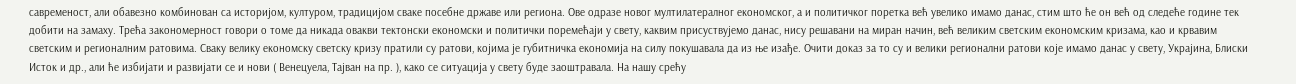савременост, али обавезно комбинован са историјом, културом, традицијом сваке посебне државе или региона. Ове одразе новог мултилатералног економског, а и политичког поретка већ увелико имамо данас, стим што ће он већ од следеће године тек добити на замаху. Трећа закономерност говори о томе да никада овакви тектонски економски и политички поремећаји у свету, каквим присуствујемо данас, нису решавани на миран начин, већ великим светским економским кризама, као и крвавим светским и регионалним ратовима. Сваку велику економску светску кризу пратили су ратови, којима је губитничка економија на силу покушавала да из ње изађе. Очити доказ за то су и велики регионални ратови које имамо данас у свету, Украјина, Блиски Исток и др., али ће избијати и развијати се и нови ( Венецуела, Тајван на пр. ), како се ситуација у свету буде заоштравала. На нашу срећу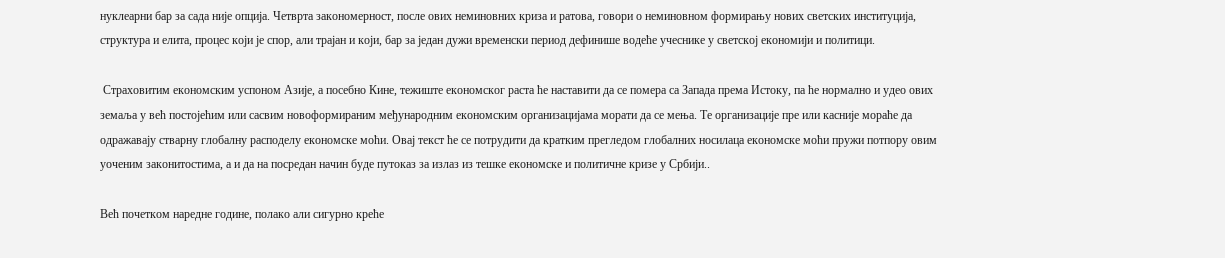нуклеарни бар за сада није опција. Четврта закономерност, после ових неминовних криза и ратова, говори о неминовном формирању нових светских институција, структура и елита, процес који је спор, али трајан и који, бар за један дужи временски период дефинише водеће учеснике у светској економији и политици.

 Страховитим економским успоном Азије, а посебно Кине, тежиште економског раста ће наставити да се помера са Запада према Истоку, па ће нормално и удео ових земаља у већ постојећим или сасвим новоформираним међународним економским организацијама морати да се мења. Те организације пре или касније мораће да одражавају стварну глобалну расподелу економске моћи. Овај текст ће се потрудити да кратким прегледом глобалних носилаца економске моћи пружи потпору овим уоченим законитостима, а и да на посредан начин буде путоказ за излаз из тешке економске и политичне кризе у Србији..

Већ почетком наредне године, полако али сигурно креће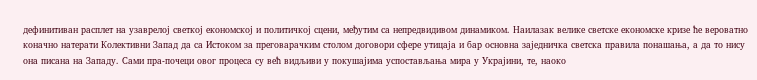дефинитиван расплет на узаврелој светкој економској и политичкој сцени, међутим са непредвидивом динамиком. Наилазак велике светске економске кризе ће вероватно коначно натерати Колективни Запад да са Истоком за преговарачким столом договори сфере утицаја и бар основна заједничка светска правила понашања, а да то нису она писана на Западу. Сами пра-почеци овог процеса су већ видљиви у покушајима успостављања мира у Украјини, те, наоко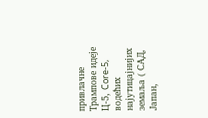привлачне Трампове идеје Ц-5, Core-5, водећих најутицајнијих земаља ( САД, Јапан,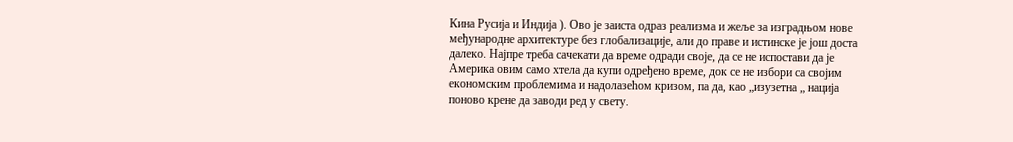Кина Русија и Индија ). Ово је заиста одраз реализма и жеље за изградњом нове међународне архитектуре без глобализације, али до праве и истинске је још доста далеко. Најпре треба сачекати да време одради своје, да се не испостави да је Америка овим само хтела да купи одређено време, док се не избори са својим економским проблемима и надолазећом кризом, па да, као „изузетна „ нација поново крене да заводи ред у свету.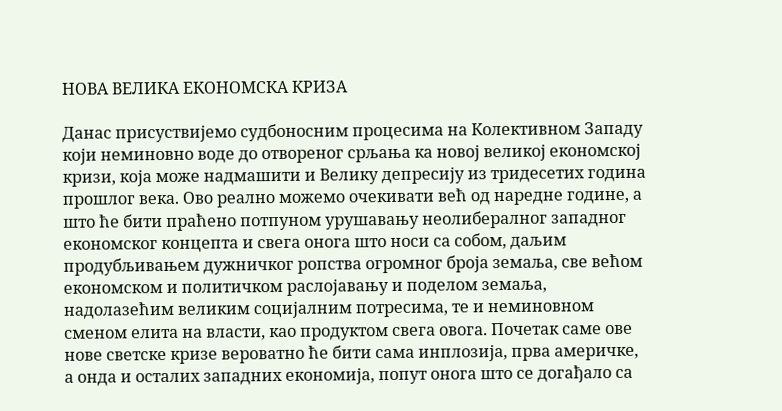НОВА ВЕЛИКА ЕКОНОМСКА КРИЗА

Данас присуствијемо судбоносним процесима на Колективном Западу који неминовно воде до отвореног срљања ка новој великој економској кризи, која може надмашити и Велику депресију из тридесетих година прошлог века. Ово реално можемо очекивати већ од наредне године, а што ће бити праћено потпуном урушавању неолибералног западног економског концепта и свега онога што носи са собом, даљим продубљивањем дужничког ропства огромног броја земаља, све већом економском и политичком раслојавању и поделом земаља, надолазећим великим социјалним потресима, те и неминовном сменом елита на власти, као продуктом свега овога. Почетак саме ове нове светске кризе вероватно ће бити сама инплозија, прва америчке, а онда и осталих западних економија, попут онога што се догађало са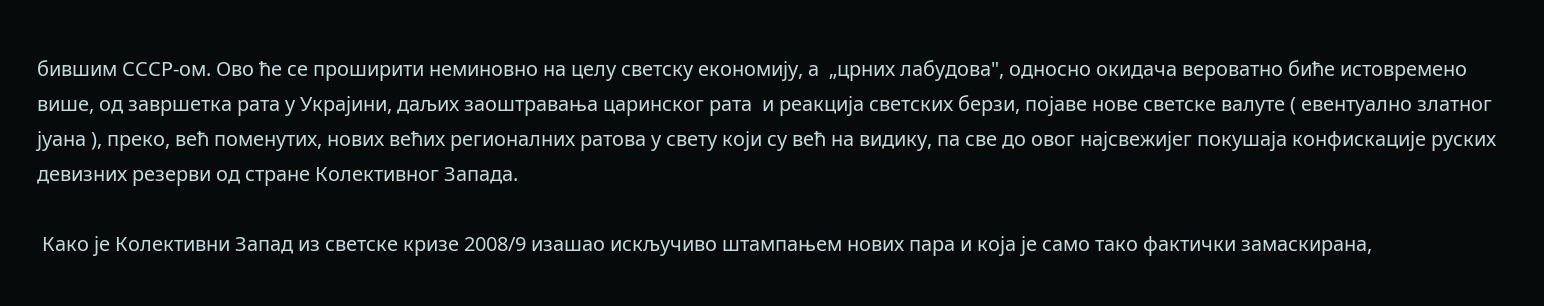бившим СССР-ом. Ово ће се проширити неминовно на целу светску економију, а  „црних лабудова", односно окидача вероватно биће истовремено више, од завршетка рата у Украјини, даљих заоштравања царинског рата  и реакција светских берзи, појаве нове светске валуте ( евентуално златног јуана ), преко, већ поменутих, нових већих регионалних ратова у свету који су већ на видику, па све до овог најсвежијег покушаја конфискације руских девизних резерви од стране Колективног Запада.

 Како је Колективни Запад из светске кризе 2008/9 изашао искључиво штампањем нових пара и која је само тако фактички замаскирана,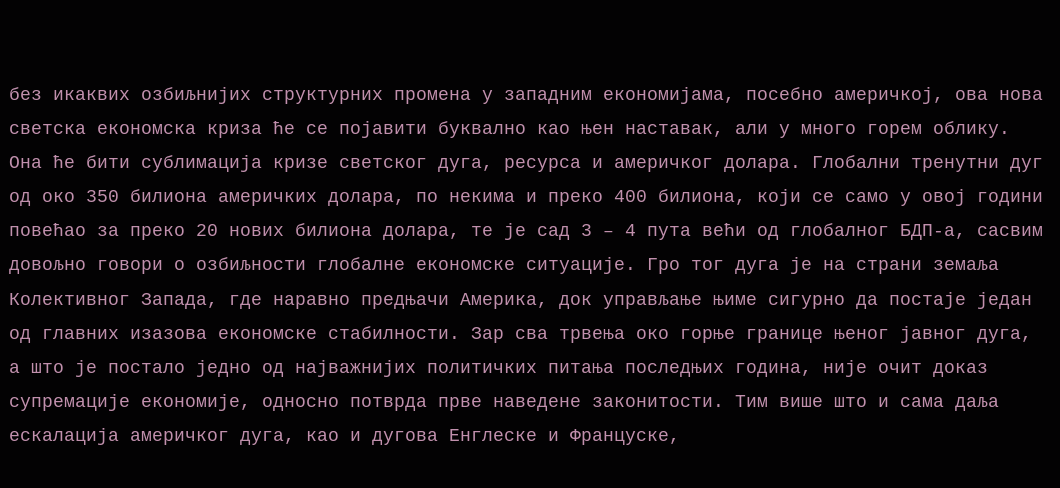без икаквих озбиљнијих структурних промена у западним економијама, посебно америчкој, ова нова светска економска криза ће се појавити буквално као њен наставак, али у много горем облику. Она ће бити сублимација кризе светског дуга, ресурса и америчког долара. Глобални тренутни дуг од око 350 билиона америчких долара, по некима и преко 400 билиона, који се само у овој години повећао за преко 20 нових билиона долара, те је сад 3 – 4 пута већи од глобалног БДП-а, сасвим довољно говори о озбиљности глобалне економске ситуације. Гро тог дуга је на страни земаља Колективног Запада, где наравно предњачи Америка, док управљање њиме сигурно да постаје један од главних изазова економске стабилности. Зар сва трвења око горње границе њеног јавног дуга, а што је постало једно од најважнијих политичких питања последњих година, није очит доказ супремације економије, односно потврда прве наведене законитости. Тим више што и сама даља ескалација америчког дуга, као и дугова Енглеске и Француске,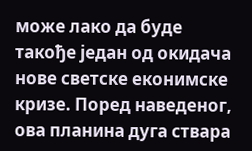може лако да буде такође један од окидача нове светске еконимске кризе. Поред наведеног, ова планина дуга ствара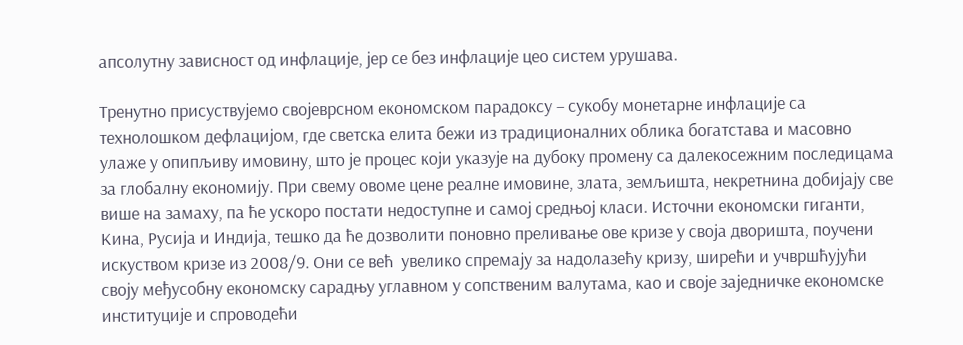апсолутну зависност од инфлације, јер се без инфлације цео систем урушава.

Тренутно присуствујемо својеврсном економском парадоксу – сукобу монетарне инфлације са технолошком дефлацијом, где светска елита бежи из традиционалних облика богатстава и масовно улаже у опипљиву имовину, што је процес који указује на дубоку промену са далекосежним последицама за глобалну економију. При свему овоме цене реалне имовине, злата, земљишта, некретнина добијају све више на замаху, па ће ускоро постати недоступне и самој средњој класи. Источни економски гиганти, Кина, Русија и Индија, тешко да ће дозволити поновно преливање ове кризе у своја дворишта, поучени искуством кризе из 2008/9. Они се већ  увелико спремају за надолазећу кризу, ширећи и учвршћујући своју међусобну економску сарадњу углавном у сопственим валутама, као и своје заједничке економске институције и спроводећи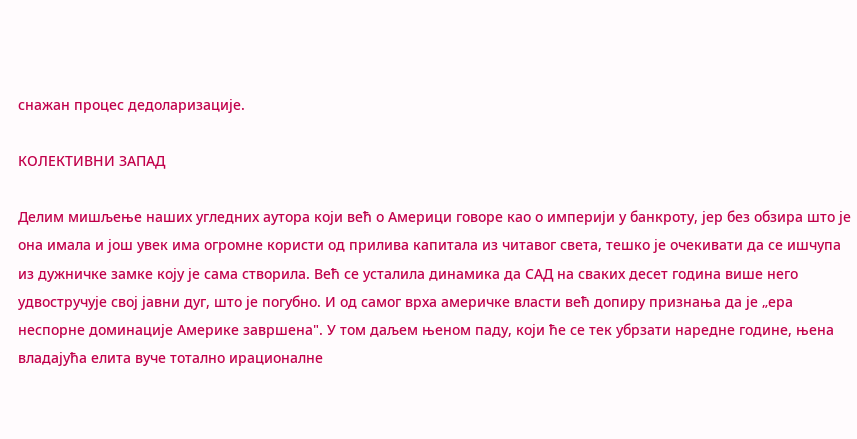снажан процес дедоларизације.

КОЛЕКТИВНИ ЗАПАД

Делим мишљење наших угледних аутора који већ о Америци говоре као о империји у банкроту, јер без обзира што је она имала и још увек има огромне користи од прилива капитала из читавог света, тешко је очекивати да се ишчупа из дужничке замке коју је сама створила. Већ се усталила динамика да САД на сваких десет година више него удвостручује свој јавни дуг, што је погубно. И од самог врха америчке власти већ допиру признања да је „ера неспорне доминације Америке завршена". У том даљем њеном паду, који ће се тек убрзати наредне године, њена владајућа елита вуче тотално ирационалне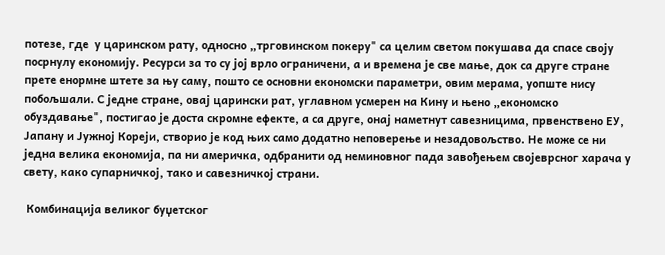потезе, где  у царинском рату, односно „трговинском покеру" са целим светом покушава да спасе своју посрнулу економију. Ресурси за то су јој врло ограничени, а и времена је све мање, док са друге стране прете енормне штете за њу саму, пошто се основни економски параметри, овим мерама, уопште нису побољшали. С једне стране, овај царински рат, углавном усмерен на Кину и њено „економско обуздавање", постигао је доста скромне ефекте, а са друге, онај наметнут савезницима, првенствено ЕУ, Јапану и Јужној Кореји, створио је код њих само додатно неповерење и незадовољство. Не може се ни једна велика економија, па ни америчка, одбранити од неминовног пада завођењем својеврсног харача у свету, како супарничкој, тако и савезничкој страни.

 Комбинација великог буџетског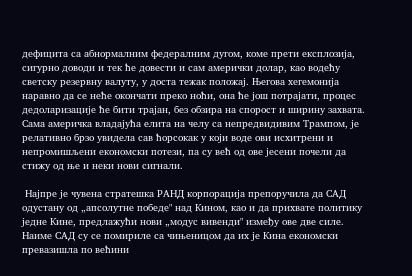дефицита са абнормалним федералним дугом, коме прети експлозија, сигурно доводи и тек ће довести и сам амерички долар, као водећу светску резервну валуту, у доста тежак положај. Његова хегемонија наравно да се неће окончати преко ноћи, она ће још потрајати, процес дедоларизације ће бити трајан, без обзира на спорост и ширину захвата. Сама америчка владајућа елита на челу са непредвидивим Трампом, је релативно брзо увидела сав ћорсокак у који воде ови исхитрени и непромишљени економски потези, па су већ од ове јесени почели да стижу од ње и неки нови сигнали.

 Најпре је чувена стратешка РАНД корпорација препоручила да САД одустану од „апсолутне победе" над Кином, као и да прихвате политику једне Кине, предлажући нови „модус вивенди" између ове две силе. Наиме САД су се помириле са чињеницом да их је Кина економски превазишла по већини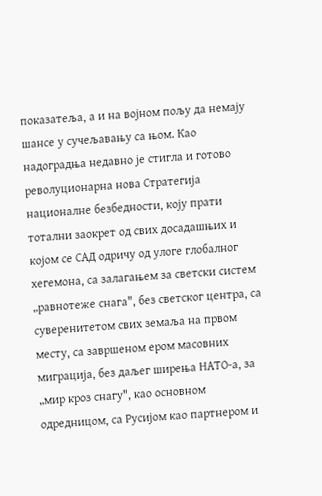показатеља, а и на војном пољу да немају шансе у сучељавању са њом. Као надоградња недавно је стигла и готово револуционарна нова Стратегија националне безбедности, коју прати тотални заокрет од свих досадашњих и којом се САД одричу од улоге глобалног хегемона, са залагањем за светски систем „равнотеже снага", без светског центра, са суверенитетом свих земаља на првом месту, са завршеном ером масовних миграција, без даљег ширења НАТО-а, за „мир кроз снагу", као основном одредницом, са Русијом као партнером и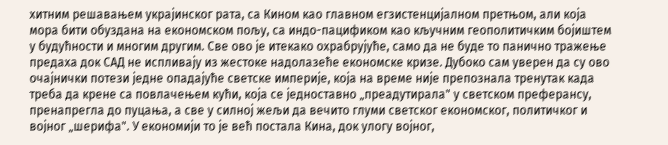хитним решавањем украјинског рата, са Кином као главном егзистенцијалном претњом, али која мора бити обуздана на економском пољу, са индо-пацификом као кључним геополитичким бојиштем у будућности и многим другим. Све ово је итекако охрабрујуће, само да не буде то панично тражење предаха док САД не испливају из жестоке надолазеће економске кризе. Дубоко сам уверен да су ово очајнички потези једне опадајуће светске империје, која на време није препознала тренутак када треба да крене са повлачењем кући, која се једноставно „преадутирала" у светском преферансу, пренапрегла до пуцања, а све у силној жељи да вечито глуми светског економског, политичког и војног „шерифа". У економији то је већ постала Кина, док улогу војног,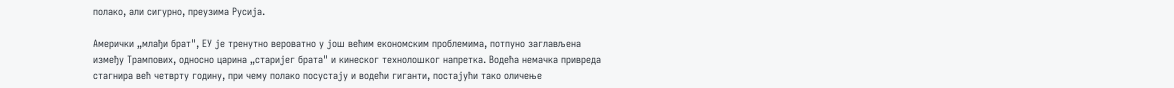полако, али сигурно, преузима Русија.

Амерички „млађи брат", ЕУ је тренутно вероватно у још већим економским проблемима, потпуно заглављена између Трампових, односно царина „старијег брата" и кинеског технолошког напретка. Водећа немачка привреда  стагнира већ четврту годину, при чему полако посустају и водећи гиганти, постајући тако оличење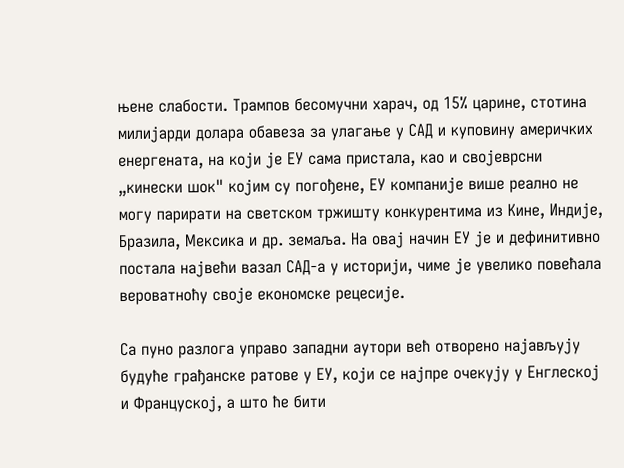њене слабости. Трампов бесомучни харач, од 15% царине, стотина милијарди долара обавеза за улагање у САД и куповину америчких енергената, на који је ЕУ сама пристала, као и својеврсни „кинески шок" којим су погођене, ЕУ компаније више реално не могу парирати на светском тржишту конкурентима из Кине, Индије, Бразила, Мексика и др. земаља. На овај начин ЕУ је и дефинитивно постала највећи вазал САД-а у историји, чиме је увелико повећала вероватноћу своје економске рецесије.

Са пуно разлога управо западни аутори већ отворено најављују будуће грађанске ратове у ЕУ, који се најпре очекују у Енглеској и Француској, а што ће бити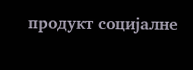продукт социјалне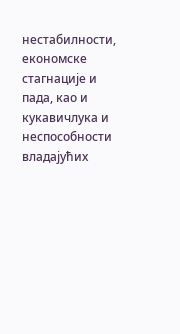нестабилности, економске стагнације и пада, као и кукавичлука и неспособности владајућих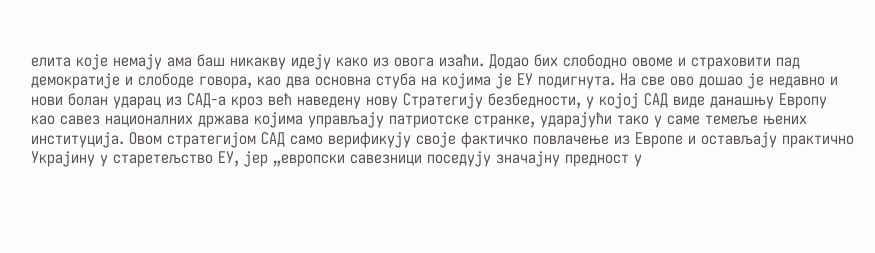елита које немају ама баш никакву идеју како из овога изаћи. Додао бих слободно овоме и страховити пад демократије и слободе говора, као два основна стуба на којима је ЕУ подигнута. На све ово дошао је недавно и нови болан ударац из САД-а кроз већ наведену нову Стратегију безбедности, у којој САД виде данашњу Европу као савез националних држава којима управљају патриотске странке, ударајући тако у саме темеље њених институција. Овом стратегијом САД само верификују своје фактичко повлачење из Европе и остављају практично Украјину у старетељство ЕУ, јер „европски савезници поседују значајну предност у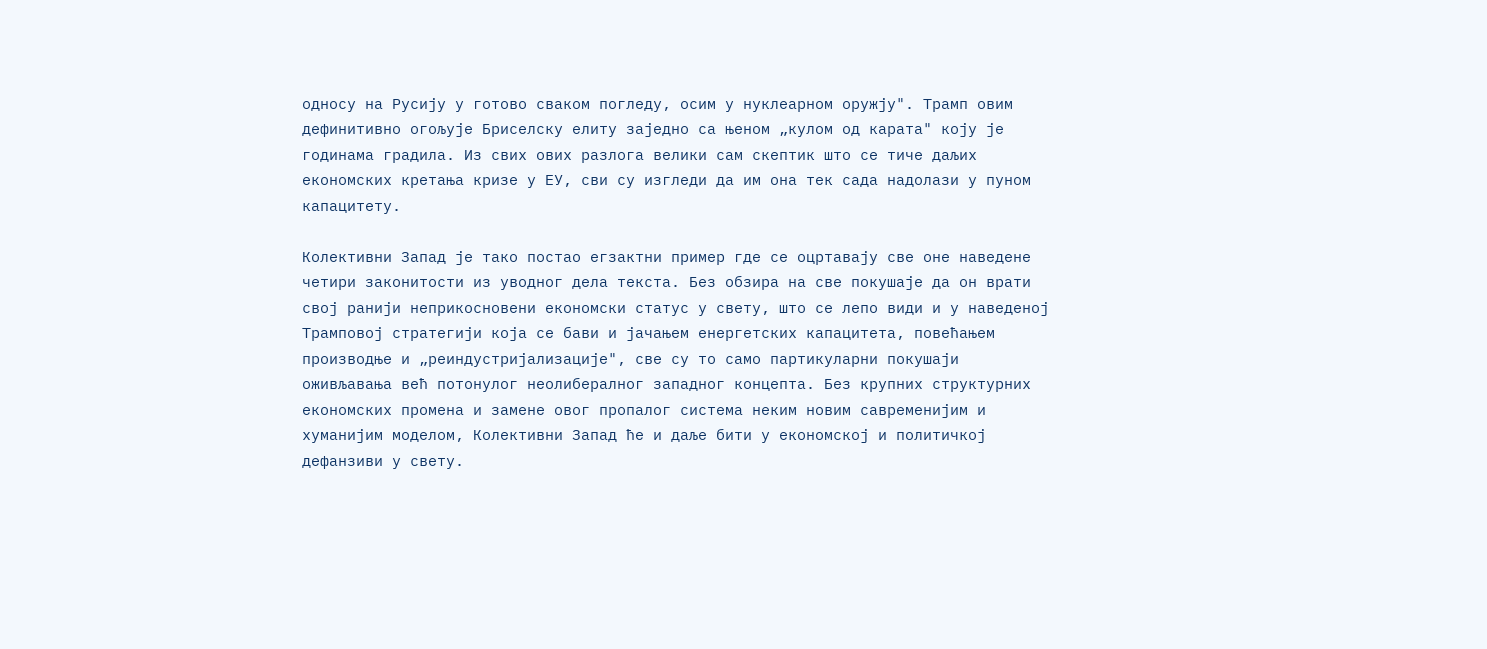односу на Русију у готово сваком погледу, осим у нуклеарном оружју". Трамп овим дефинитивно огољује Бриселску елиту заједно са њеном „кулом од карата" коју је годинама градила. Из свих ових разлога велики сам скептик што се тиче даљих економских кретања кризе у ЕУ, сви су изгледи да им она тек сада надолази у пуном капацитету.

Колективни Запад је тако постао егзактни пример где се оцртавају све оне наведене четири законитости из уводног дела текста. Без обзира на све покушаје да он врати свој ранији неприкосновени економски статус у свету, што се лепо види и у наведеној Трамповој стратегији која се бави и јачањем енергетских капацитета, повећањем производње и „реиндустријализације", све су то само партикуларни покушаји оживљавања већ потонулог неолибералног западног концепта. Без крупних структурних економских промена и замене овог пропалог система неким новим савременијим и хуманијим моделом, Колективни Запад ће и даље бити у економској и политичкој дефанзиви у свету.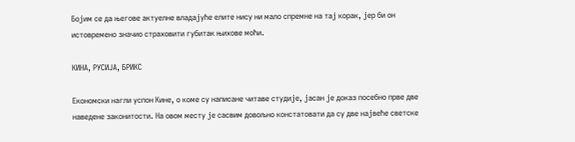Бојим се да његове актуелне владајуће елите нису ни мало спремне на тај корак, јер би он истовремено значио страховити губитак њихове моћи.

КИНА, РУСИЈА, БРИКС

Економски нагли успон Кине, о коме су написане читаве студије, јасан је доказ посебно прве две наведене законитости. На овом месту је сасвим довољно констатовати да су две највеће светске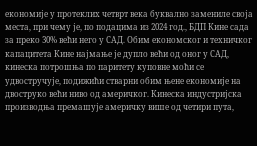економије у протеклих четврт века буквално замениле своја места, при чему је, по подацима из 2024 год., БДП Кине сада за преко 30% већи него у САД. Обим економског и техничког капацитета Кине најмање је дупло већи од оног у САД, кинеска потрошња по паритету куповне моћи се удвостручује, подижићи стварни обим њене економије на двоструко већи ниво од америчког. Кинеска индустријска производња премашује америчку више од четири пута,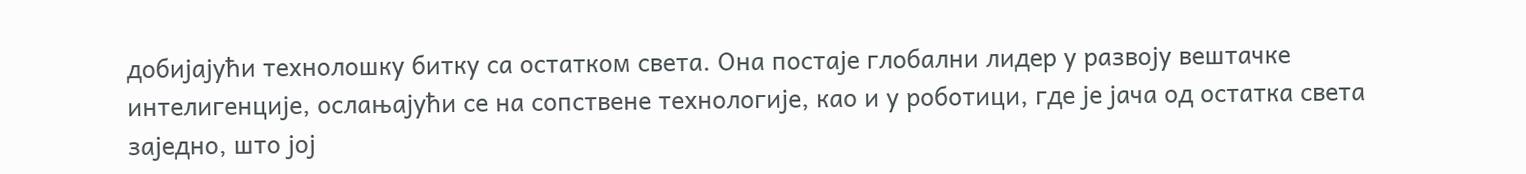добијајући технолошку битку са остатком света. Она постаје глобални лидер у развоју вештачке интелигенције, ослањајући се на сопствене технологије, као и у роботици, где је јача од остатка света заједно, што јој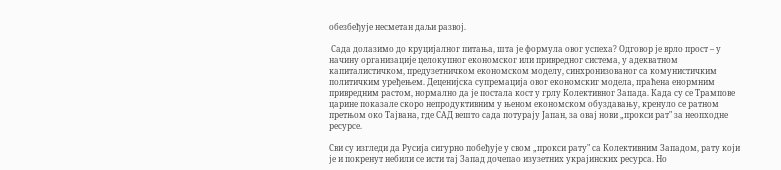обезбеђује несметан даљи развој.

 Сада долазимо до круцијалног питања, шта је формула овог успеха? Одговор је врло прост – у начину организације целокупног економског или привредног система, у адекватном капиталистичком, предузетничком економском моделу, синхронизованог са комунистичким политичким уређењем. Деценијска супремација овог економскиг модела, праћена енормним привредним растом, нормално да је постала кост у грлу Колективног Запада. Када су се Трампове царине показале скоро непродуктивним у њеном економском обуздавању, кренуло се ратном претњом око Тајвана, где САД вешто сада потурају Јапан, за овај нови „прокси рат" за неопходне ресурсе.

Сви су изгледи да Русија сигурно побеђује у свом „прокси рату" са Колективним Западом, рату који је и покренут небили се исти тај Запад дочепао изузетних украјинских ресурса. Но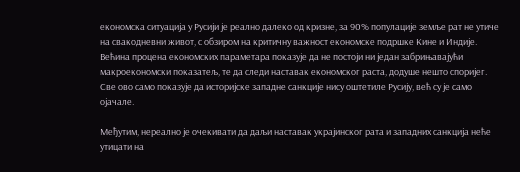економска ситуација у Русији је реално далеко од кризне, за 90% популације земље рат не утиче на свакодневни живот, с обзиром на критичну важност економске подршке Кине и Индије. Већина процена економских параметара показује да не постоји ни један забрињавајући макроекономски показатељ, те да следи наставак економског раста, додуше нешто споријег. Све ово само показује да историјске западне санкције нису оштетиле Русију, већ су је само ојачале.

Међутим, нереално је очекивати да даљи наставак украјинског рата и западних санкција неће утицати на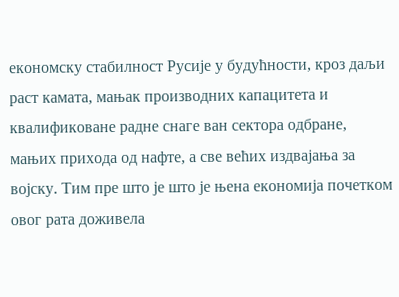економску стабилност Русије у будућности, кроз даљи раст камата, мањак производних капацитета и квалификоване радне снаге ван сектора одбране, мањих прихода од нафте, а све већих издвајања за војску. Тим пре што је што је њена економија почетком овог рата доживела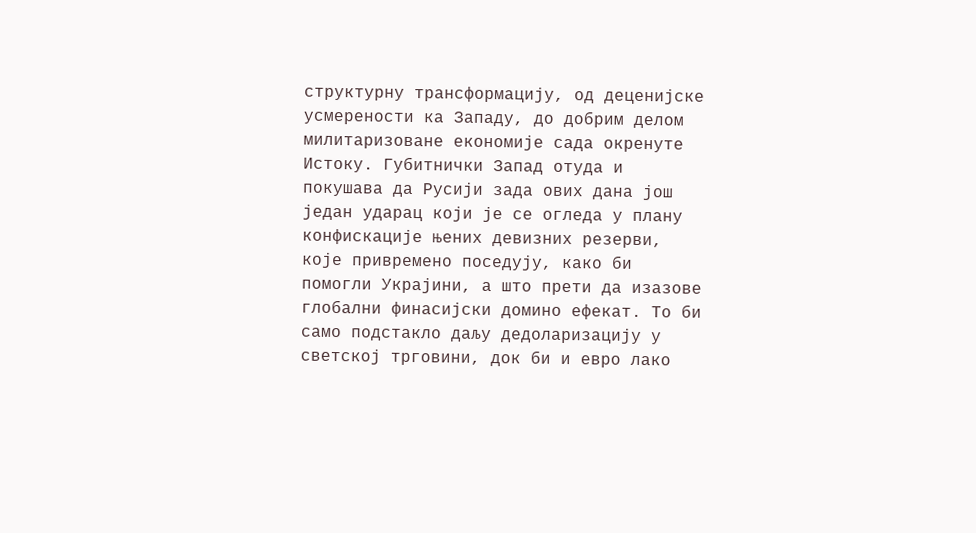структурну трансформацију, од деценијске усмерености ка Западу, до добрим делом милитаризоване економије сада окренуте Истоку. Губитнички Запад отуда и покушава да Русији зада ових дана још један ударац који је се огледа у плану конфискације њених девизних резерви, које привремено поседују, како би помогли Украјини, а што прети да изазове глобални финасијски домино ефекат. То би само подстакло даљу дедоларизацију у светској трговини, док би и евро лако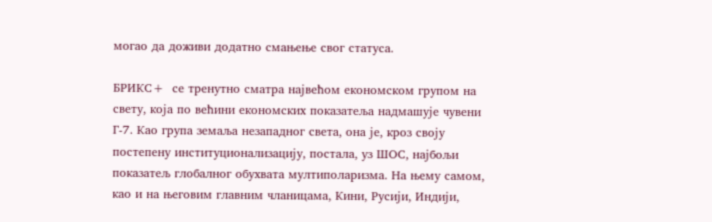могао да доживи додатно смањење свог статуса.

БРИКС+  се тренутно сматра највећом економском групом на свету, која по већини економских показатеља надмашује чувени Г-7. Као група земаља незападног света, она је, кроз своју постепену институционализацију, постала, уз ШОС, најбољи показатељ глобалног обухвата мултиполаризма. На њему самом, као и на његовим главним чланицама, Кини, Русији, Индији,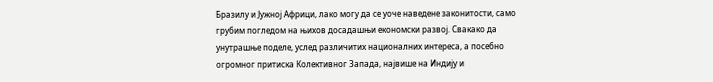Бразилу и Јужној Африци, лако могу да се уоче наведене законитости, само грубим погледом на њихов досадашњи економски развој. Свакако да унутрашње поделе, услед различитих националних интереса, а посебно огромног притиска Колективног Запада, највише на Индију и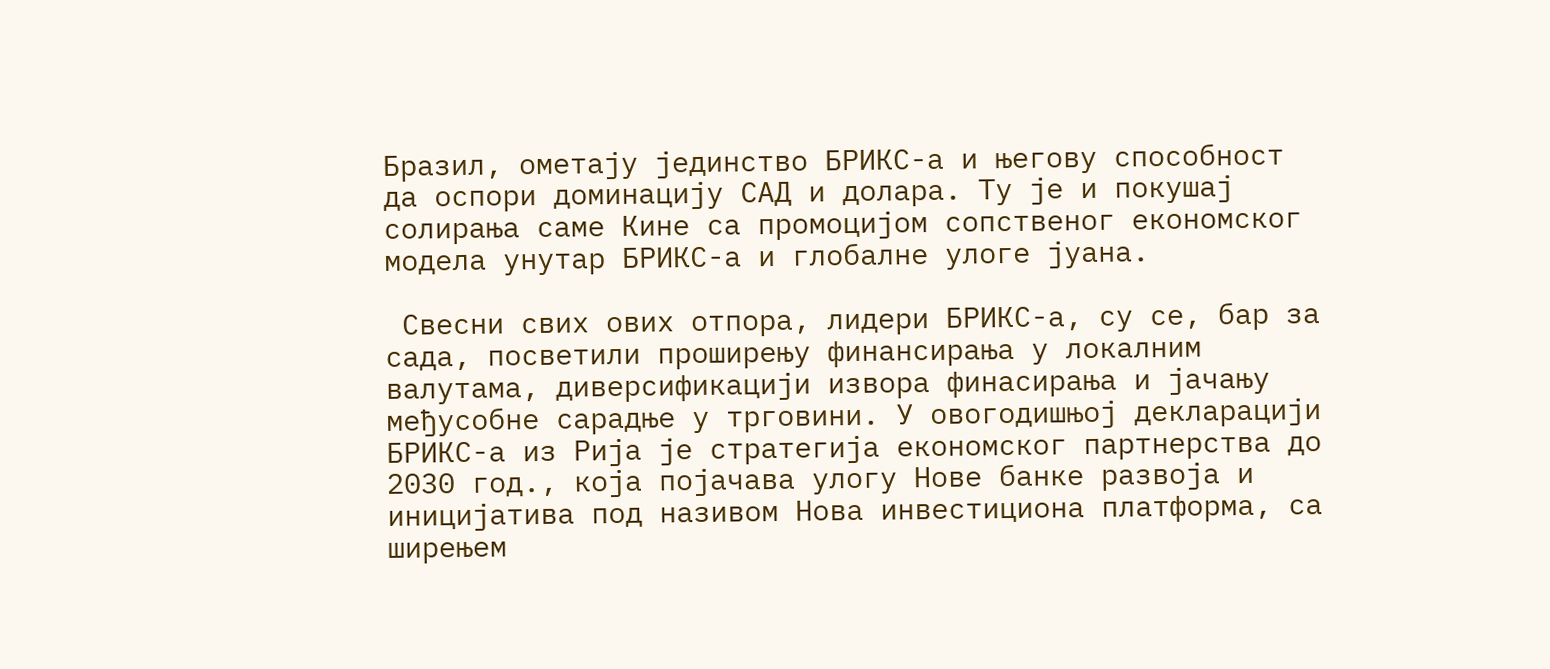Бразил, ометају јединство БРИКС-а и његову способност да оспори доминацију САД и долара. Ту је и покушај солирања саме Кине са промоцијом сопственог економског модела унутар БРИКС-а и глобалне улоге јуана.

 Свесни свих ових отпора, лидери БРИКС-а, су се, бар за сада, посветили проширењу финансирања у локалним валутама, диверсификацији извора финасирања и јачању међусобне сарадње у трговини. У овогодишњој декларацији БРИКС-а из Рија је стратегија економског партнерства до 2030 год., која појачава улогу Нове банке развоја и иницијатива под називом Нова инвестициона платформа, са ширењем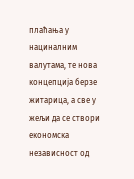плаћања у нациналним валутама, те нова концепција берзе житарица, а све у жељи да се створи економска независност од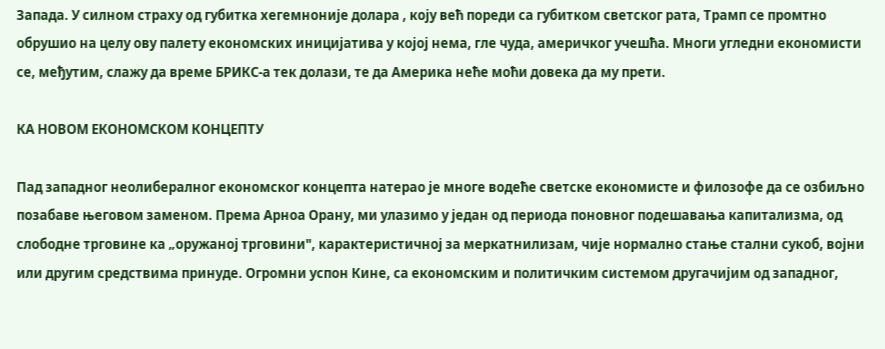Запада. У силном страху од губитка хегемноније долара , коју већ пореди са губитком светског рата, Трамп се промтно обрушио на целу ову палету економских иницијатива у којој нема, гле чуда, америчког учешћа. Многи угледни економисти се, међутим, слажу да време БРИКС-а тек долази, те да Америка неће моћи довека да му прети.

КА НОВОМ ЕКОНОМСКОМ КОНЦЕПТУ

Пад западног неолибералног економског концепта натерао је многе водеће светске економисте и филозофе да се озбиљно позабаве његовом заменом. Према Арноа Орану, ми улазимо у један од периода поновног подешавања капитализма, од слободне трговине ка „оружаној трговини", карактеристичној за меркатнилизам, чије нормално стање стални сукоб, војни или другим средствима принуде. Огромни успон Кине, са економским и политичким системом другачијим од западног,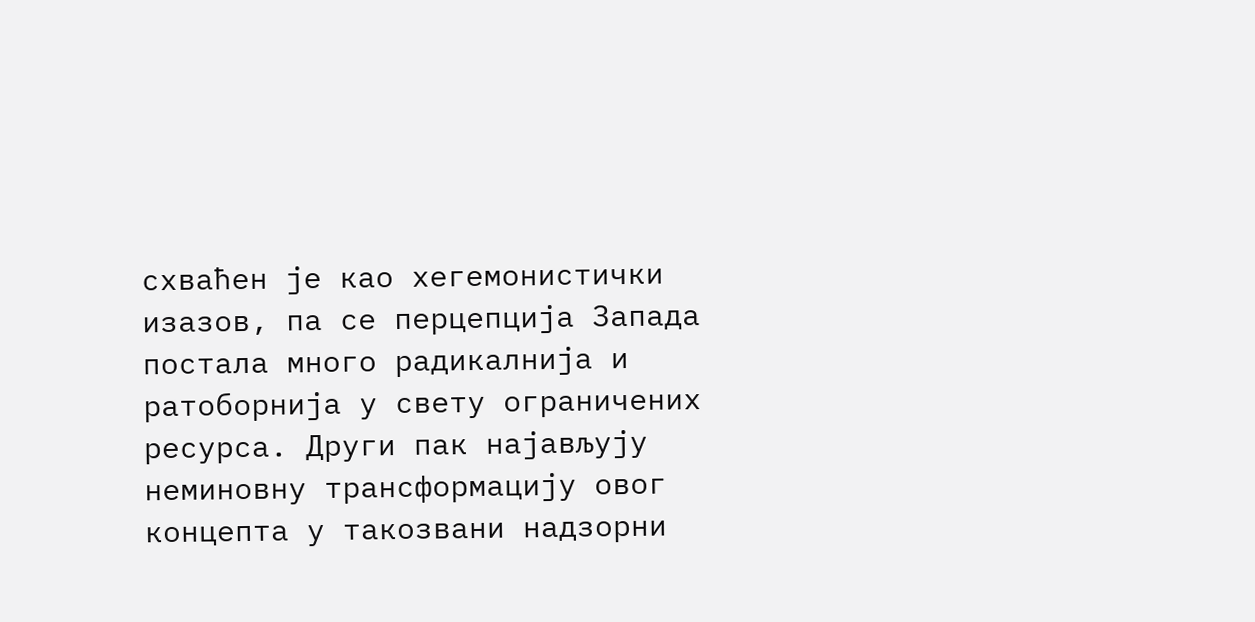схваћен је као хегемонистички изазов, па се перцепција Запада постала много радикалнија и ратоборнија у свету ограничених ресурса. Други пак најављују неминовну трансформацију овог концепта у такозвани надзорни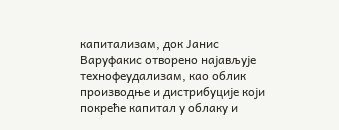капитализам, док Јанис Варуфакис отворено најављује технофеудализам, као облик производње и дистрибуције који покреће капитал у облаку и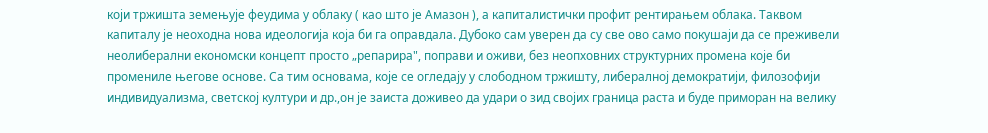који тржишта земењује феудима у облаку ( као што је Амазон ), а капиталистички профит рентирањем облака. Таквом капиталу је неоходна нова идеологија која би га оправдала. Дубоко сам уверен да су све ово само покушаји да се преживели неолиберални економски концепт просто „репарира", поправи и оживи, без неопховних структурних промена које би промениле његове основе. Са тим основама, које се огледају у слободном тржишту, либералној демократији, филозофији индивидуализма, светској култури и др.,он је заиста доживео да удари о зид својих граница раста и буде приморан на велику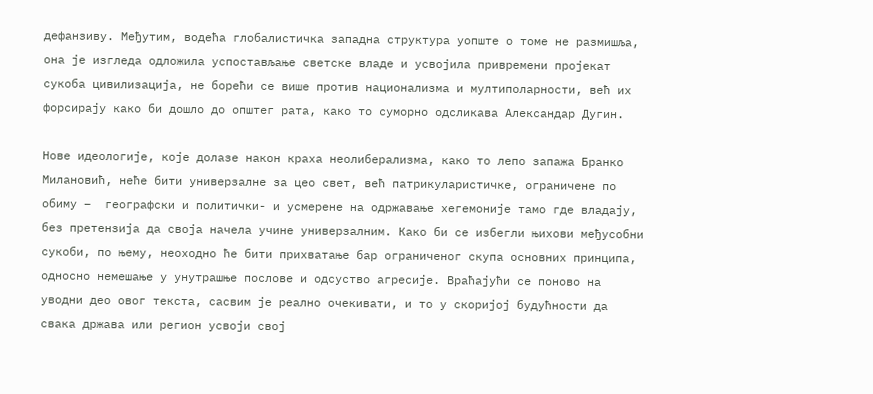дефанзиву. Међутим, водећа глобалистичка западна структура уопште о томе не размишља, она је изгледа одложила успостављање светске владе и усвојила привремени пројекат сукоба цивилизација, не борећи се више против национализма и мултиполарности, већ их форсирају како би дошло до општег рата, како то суморно одсликава Александар Дугин.

Нове идеологије, које долазе након краха неолиберализма, како то лепо запажа Бранко Милановић, неће бити универзалне за цео свет, већ патрикуларистичке, ограничене по обиму –  географски и политички- и усмерене на одржавање хегемоније тамо где владају, без претензија да своја начела учине универзалним. Како би се избегли њихови међусобни сукоби, по њему, неоходно ће бити прихватање бар ограниченог скупа основних принципа, односно немешање у унутрашње послове и одсуство агресије. Враћајући се поново на уводни део овог текста, сасвим је реално очекивати, и то у скоријој будућности да свака држава или регион усвоји свој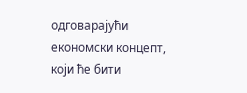одговарајући економски концепт, који ће бити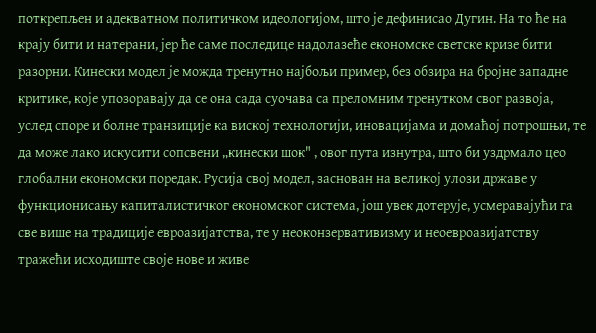поткрепљен и адекватном политичком идеологијом, што је дефинисао Дугин. На то ће на крају бити и натерани, јер ће саме последице надолазеће економске светске кризе бити разорни. Кинески модел је можда тренутно најбољи пример, без обзира на бројне западне критике, које упозоравају да се она сада суочава са преломним тренутком свог развоја, услед споре и болне транзиције ка виској технологији, иновацијама и домаћој потрошњи, те да може лако искусити сопсвени „кинески шок" , овог пута изнутра, што би уздрмало цео глобални економски поредак. Русија свој модел, заснован на великој улози државе у функционисању капиталистичког економског система, још увек дотерује, усмеравајући га све више на традиције евроазијатства, те у неоконзервативизму и неоевроазијатству тражећи исходиште своје нове и живе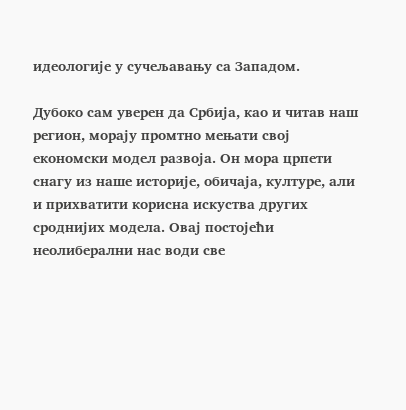идеологије у сучељавању са Западом.

Дубоко сам уверен да Србија, као и читав наш регион, морају промтно мењати свој економски модел развоја. Он мора црпети снагу из наше историје, обичаја, културе, али и прихватити корисна искуства других сроднијих модела. Овај постојећи неолиберални нас води све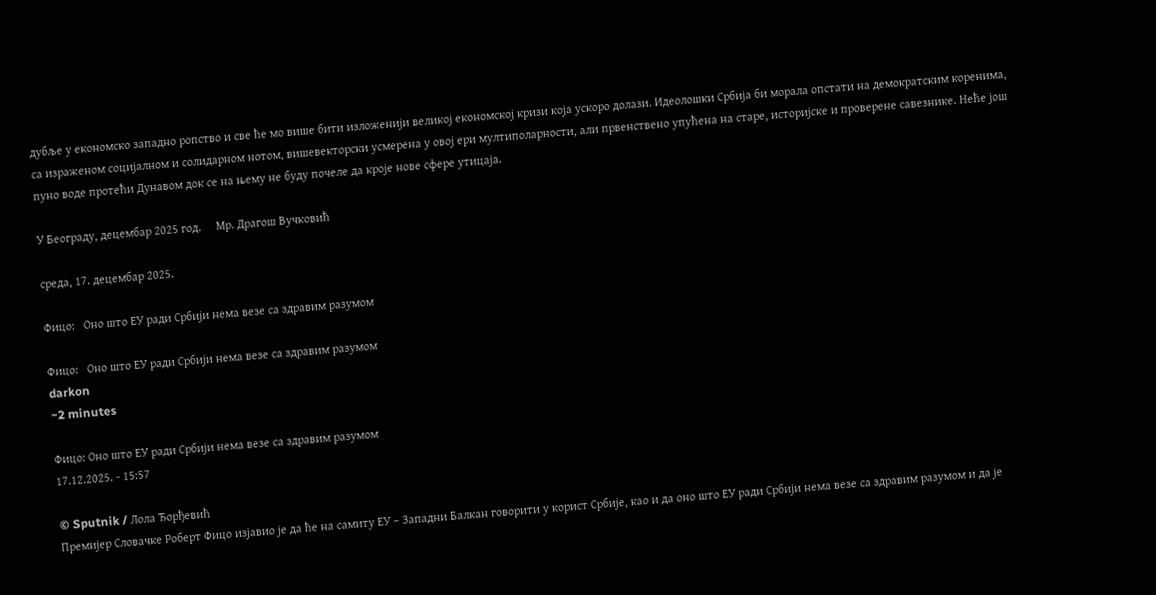дубље у економско западно ропство и све ће мо више бити изложенији великој економској кризи која ускоро долази. Идеолошки Србија би морала опстати на демократским коренима, са израженом социјалном и солидарном нотом, вишевекторски усмерена у овој ери мултиполарности, али првенствено упућена на старе, историјске и проверене савезнике. Неће још пуно воде протећи Дунавом док се на њему не буду почеле да кроје нове сфере утицаја.

У Београду, децембар 2025 год.     Мр. Драгош Вучковић

среда, 17. децембар 2025.

Фицо:   Оно што ЕУ ради Србији нема везе са здравим разумом

Фицо:   Оно што ЕУ ради Србији нема везе са здравим разумом
darkon
~2 minutes

Фицо: Оно што ЕУ ради Србији нема везе са здравим разумом
17.12.2025. - 15:57

© Sputnik / Лола Ђорђевић
Премијер Словачке Роберт Фицо изјавио је да ће на самиту ЕУ – Западни Балкан говорити у корист Србије, као и да оно што ЕУ ради Србији нема везе са здравим разумом и да је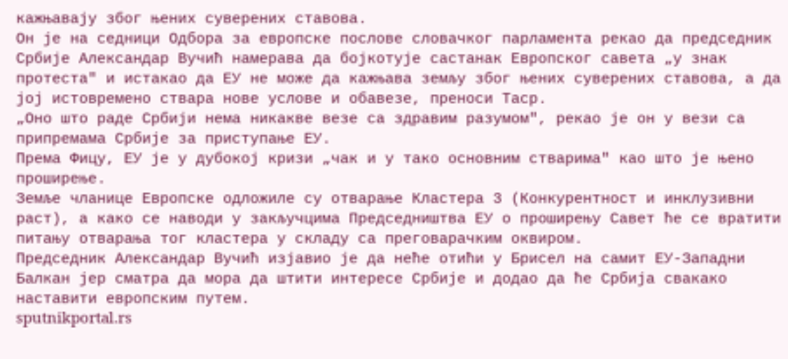кажњавају због њених суверених ставова.
Он је на седници Одбора за европске послове словачког парламента рекао да председник Србије Александар Вучић намерава да бојкотује састанак Европског савета „у знак протеста" и истакао да ЕУ не може да кажњава земљу због њених суверених ставова, а да јој истовремено ствара нове услове и обавезе, преноси Таср.
„Оно што раде Србији нема никакве везе са здравим разумом", рекао је он у вези са припремама Србије за приступање ЕУ.
Према Фицу, ЕУ је у дубокој кризи „чак и у тако основним стварима" као што је њено проширење.
Земље чланице Европске одложиле су отварање Кластера 3 (Конкурентност и инклузивни раст), а како се наводи у закључцима Председништва ЕУ о проширењу Савет ће се вратити питању отварања тог кластера у складу са преговарачким оквиром.
Председник Александар Вучић изјавио је да неће отићи у Брисел на самит ЕУ-Западни Балкан јер сматра да мора да штити интересе Србије и додао да ће Србија свакако наставити европским путем.
sputnikportal.rs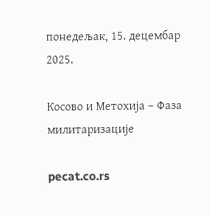понедељак, 15. децембар 2025.

Косово и Метохија – Фаза милитаризације

pecat.co.rs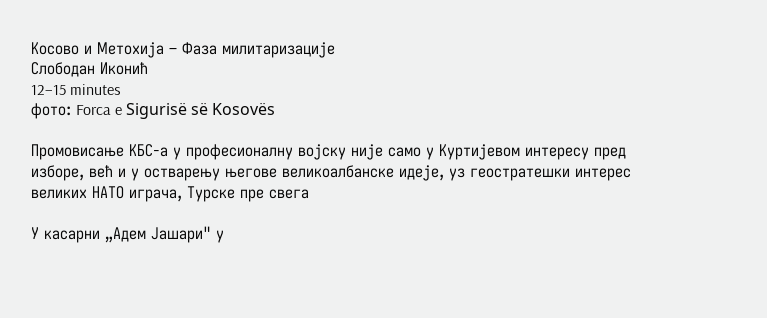Косово и Метохија – Фаза милитаризације
Слободан Иконић
12–15 minutes
фото: Forca e Sigurisë së Kosovës

Промовисање КБС-а у професионалну војску није само у Куртијевом интересу пред изборе, већ и у остварењу његове великоалбанске идеје, уз геостратешки интерес великих НАТО играча, Турске пре свега

У касарни „Адем Јашари" у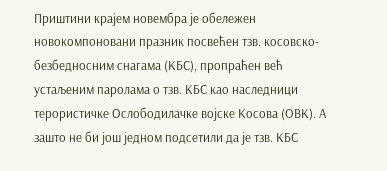Приштини крајем новембра је обележен новокомпоновани празник посвећен тзв. косовско-безбедносним снагама (КБС), пропраћен већ устаљеним паролама о тзв. КБС као наследници терористичке Ослободилачке војске Косова (ОВК). А зашто не би још једном подсетили да је тзв. КБС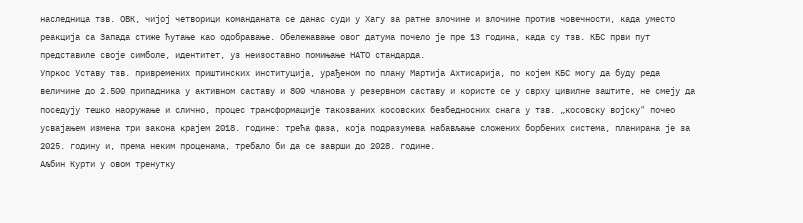наследница тзв. ОВК, чијој четворици команданата се данас суди у Хагу за ратне злочине и злочине против човечности, када уместо реакција са Запада стиже ћутање као одобравање. Обележавање овог датума почело је пре 13 година, када су тзв. КБС први пут представиле своје симболе, идентитет, уз неизоставно помињање НАТО стандарда.
Упркос Уставу тзв. привремених приштинских институција, урађеном по плану Мартија Ахтисарија, по којем КБС могу да буду реда величине до 2.500 припадника у активном саставу и 800 чланова у резервном саставу и користе се у сврху цивилне заштите, не смеју да поседују тешко наоружање и слично, процес трансформације такозваних косовских безбедносних снага у тзв. „косовску војску" почео усвајањем измена три закона крајем 2018. године: трећа фаза, која подразумева набављање сложених борбених система, планирана је за 2025. годину и, према неким проценама, требало би да се заврши до 2028. године.
Аљбин Курти у овом тренутку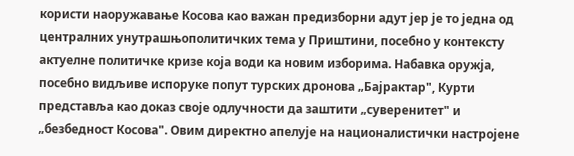користи наоружавање Косова као важан предизборни адут јер је то једна од централних унутрашњополитичких тема у Приштини, посебно у контексту актуелне политичке кризе која води ка новим изборима. Набавка оружја, посебно видљиве испоруке попут турских дронова „Бајрактар", Курти представља као доказ своје одлучности да заштити „суверенитет" и „безбедност Косова". Овим директно апелује на националистички настројене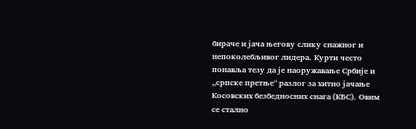бираче и јача његову слику снажног и непоколебљивог лидера. Курти често понавља тезу да је наоружавање Србије и „српске претње" разлог за хитно јачање Косовских безбедносних снага (КБС). Овим се стално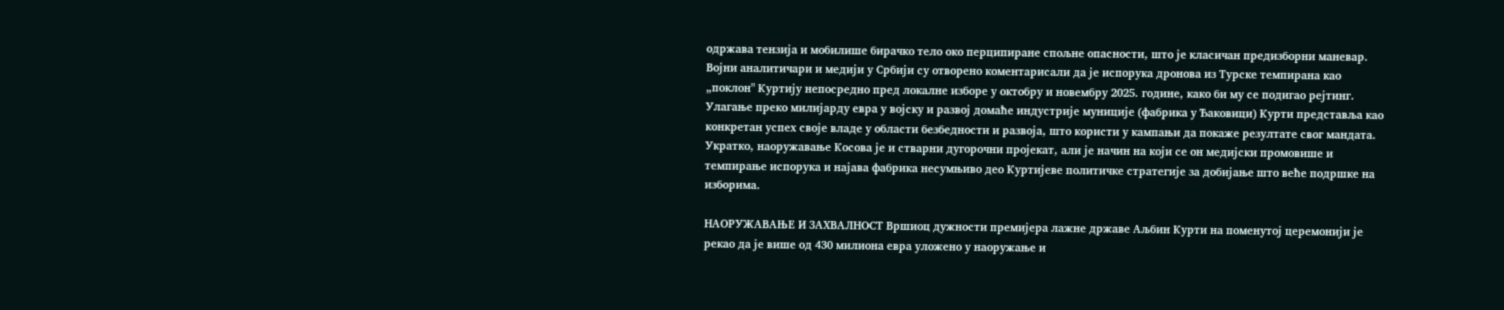одржава тензија и мобилише бирачко тело око перципиране спољне опасности, што је класичан предизборни маневар. Војни аналитичари и медији у Србији су отворено коментарисали да је испорука дронова из Турске темпирана као „поклон" Куртију непосредно пред локалне изборе у октобру и новембру 2025. године, како би му се подигао рејтинг.
Улагање преко милијарду евра у војску и развој домаће индустрије муниције (фабрика у Ђаковици) Курти представља као конкретан успех своје владе у области безбедности и развоја, што користи у кампањи да покаже резултате свог мандата. Укратко, наоружавање Косова је и стварни дугорочни пројекат, али је начин на који се он медијски промовише и темпирање испорука и најава фабрика несумњиво део Куртијеве политичке стратегије за добијање што веће подршке на изборима.

НАОРУЖАВАЊЕ И ЗАХВАЛНОСТ Вршиоц дужности премијера лажне државе Аљбин Курти на поменутој церемонији је рекао да је више од 430 милиона евра уложено у наоружање и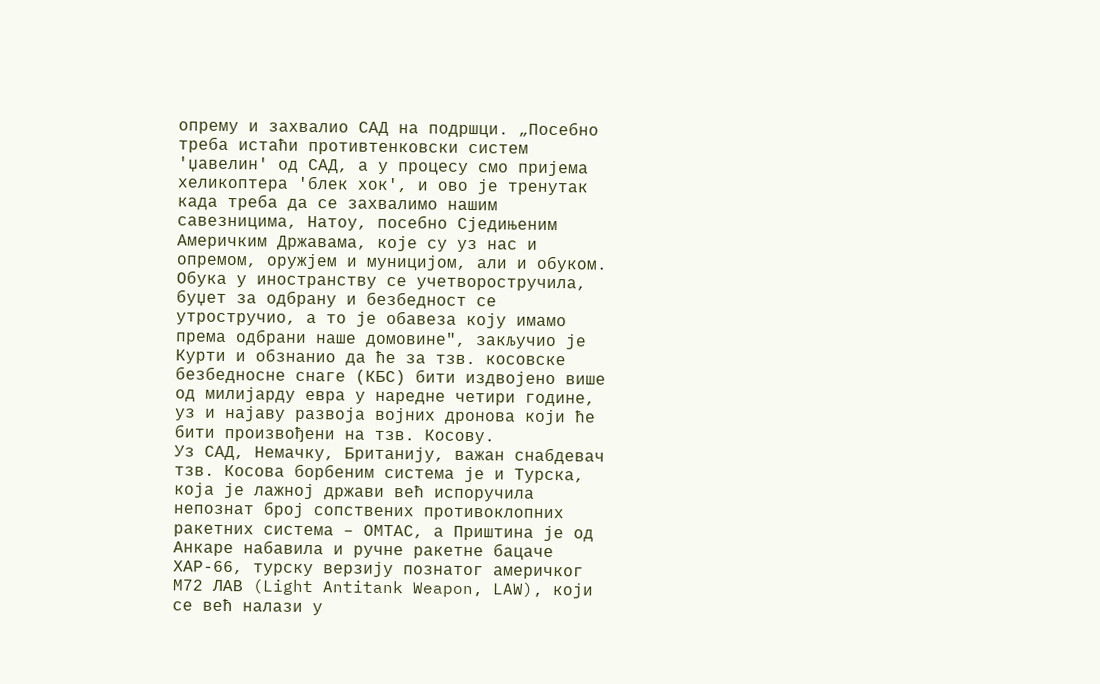опрему и захвалио САД на подршци. „Посебно треба истаћи противтенковски систем 'џавелин' од САД, а у процесу смо пријема хеликоптера 'блек хок', и ово је тренутак када треба да се захвалимо нашим савезницима, Натоу, посебно Сједињеним Америчким Државама, које су уз нас и опремом, оружјем и муницијом, али и обуком. Обука у иностранству се учетворостручила, буџет за одбрану и безбедност се утростручио, а то је обавеза коју имамо према одбрани наше домовине", закључио је Курти и обзнанио да ће за тзв. косовске безбедносне снаге (КБС) бити издвојено више од милијарду евра у наредне четири године, уз и најаву развоја војних дронова који ће бити произвођени на тзв. Косову.
Уз САД, Немачку, Британију, важан снабдевач тзв. Косова борбеним система је и Турска, која је лажној држави већ испоручила непознат број сопствених противоклопних ракетних система – ОМТАС, а Приштина је од Анкаре набавила и ручне ракетне бацаче ХАР-66, турску верзију познатог америчког М72 ЛАВ (Light Antitank Weapon, LAW), који се већ налази у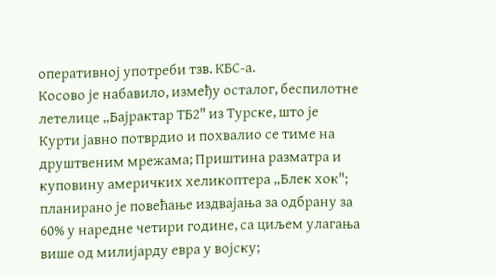оперативној употреби тзв. КБС-а.
Косово је набавило, између осталог, беспилотне летелице „Бајрактар ТБ2" из Турске, што је Курти јавно потврдио и похвалио се тиме на друштвеним мрежама; Приштина разматра и куповину америчких хеликоптера „Блек хок"; планирано је повећање издвајања за одбрану за 60% у наредне четири године, са циљем улагања више од милијарду евра у војску;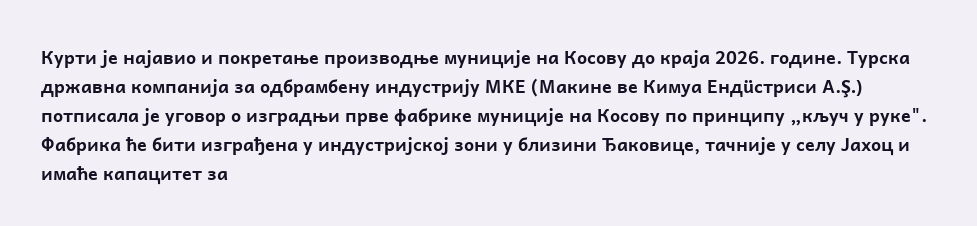Курти је најавио и покретање производње муниције на Косову до краја 2026. године. Турска државна компанија за одбрамбену индустрију МКЕ (Макине ве Кимyа Ендüстриси А.Ş.) потписала је уговор о изградњи прве фабрике муниције на Косову по принципу „кључ у руке". Фабрика ће бити изграђена у индустријској зони у близини Ђаковице, тачније у селу Јахоц и имаће капацитет за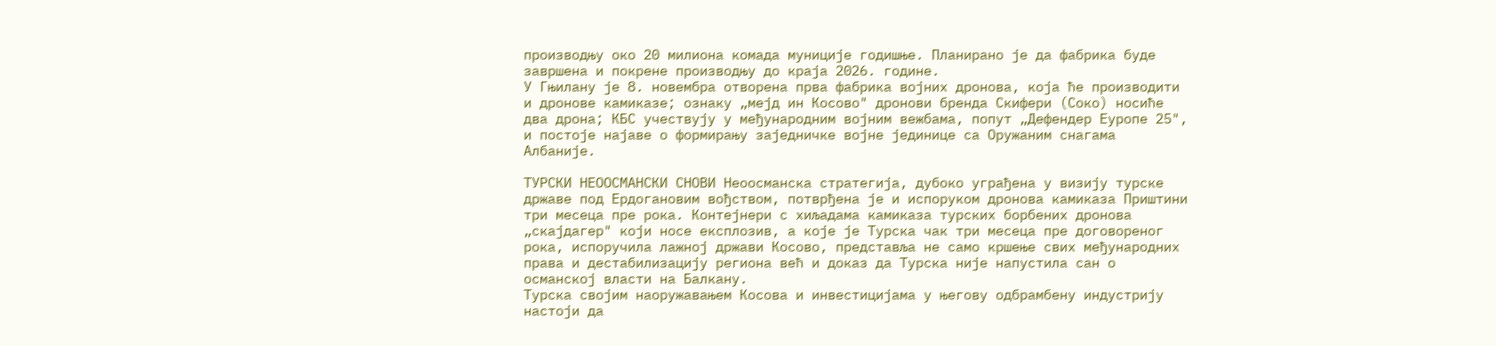производњу око 20 милиона комада муниције годишње. Планирано је да фабрика буде завршена и покрене производњу до краја 2026. године.
У Гњилану је 8. новембра отворена прва фабрика војних дронова, која ће производити и дронове камиказе; ознаку „мејд ин Косово" дронови бренда Скифери (Соко) носиће два дрона; КБС учествују у међународним војним вежбама, попут „Дефендер Еуропе 25", и постоје најаве о формирању заједничке војне јединице са Оружаним снагама Албаније.

ТУРСКИ НЕООСМАНСКИ СНОВИ Неоосманска стратегија, дубоко уграђена у визију турске државе под Ердогановим вођством, потврђена је и испоруком дронова камиказа Приштини три месеца пре рока. Контејнери с хиљадама камиказа турских борбених дронова „скајдагер" који носе експлозив, а које је Турска чак три месеца пре договореног рока, испоручила лажној држави Косово, представља не само кршење свих међународних права и дестабилизацију региона већ и доказ да Турска није напустила сан о османској власти на Балкану.
Турска својим наоружавањем Косова и инвестицијама у његову одбрамбену индустрију настоји да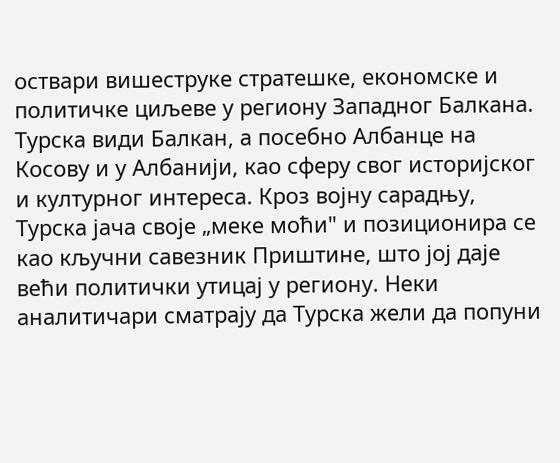оствари вишеструке стратешке, економске и политичке циљеве у региону Западног Балкана. Турска види Балкан, а посебно Албанце на Косову и у Албанији, као сферу свог историјског и културног интереса. Кроз војну сарадњу, Турска јача своје „меке моћи" и позиционира се као кључни савезник Приштине, што јој даје већи политички утицај у региону. Неки аналитичари сматрају да Турска жели да попуни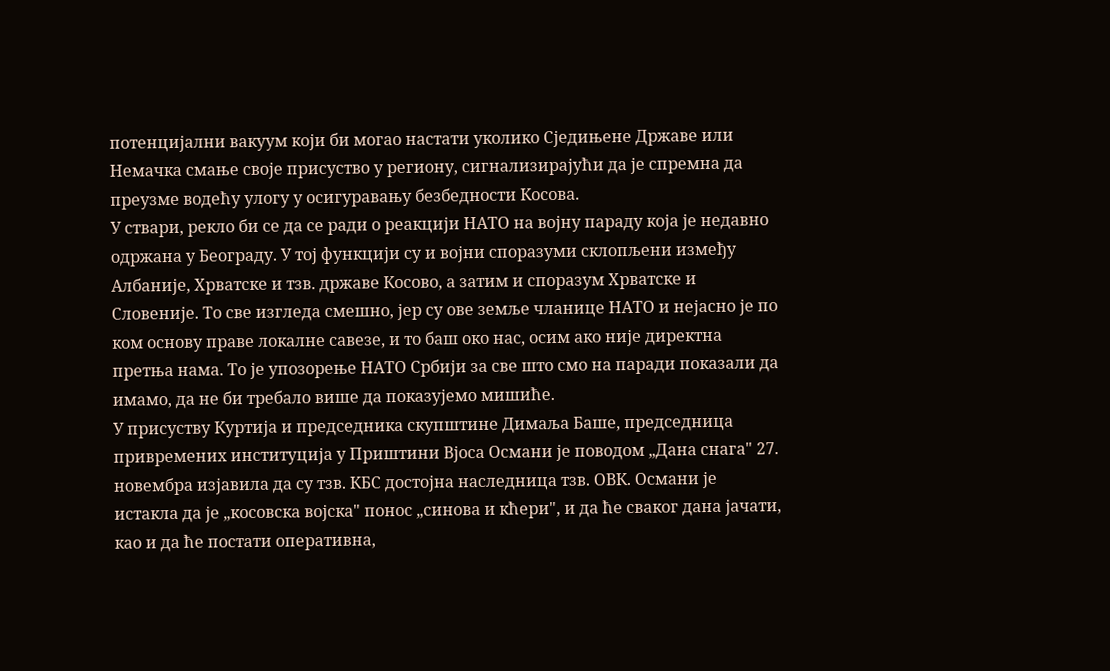потенцијални вакуум који би могао настати уколико Сједињене Државе или Немачка смање своје присуство у региону, сигнализирајући да је спремна да преузме водећу улогу у осигуравању безбедности Косова.
У ствари, рекло би се да се ради о реакцији НАТО на војну параду која је недавно одржана у Београду. У тој функцији су и војни споразуми склопљени између Албаније, Хрватске и тзв. државе Косово, а затим и споразум Хрватске и Словеније. То све изгледа смешно, јер су ове земље чланице НАТО и нејасно је по ком основу праве локалне савезе, и то баш око нас, осим ако није директна претња нама. То је упозорење НАТО Србији за све што смо на паради показали да имамо, да не би требало више да показујемо мишиће.
У присуству Куртија и председника скупштине Димаља Баше, председница привремених институција у Приштини Вјоса Османи је поводом „Дана снага" 27. новембра изјавила да су тзв. КБС достојна наследница тзв. ОВК. Османи је истакла да је „косовска војска" понос „синова и кћери", и да ће сваког дана јачати, као и да ће постати оперативна,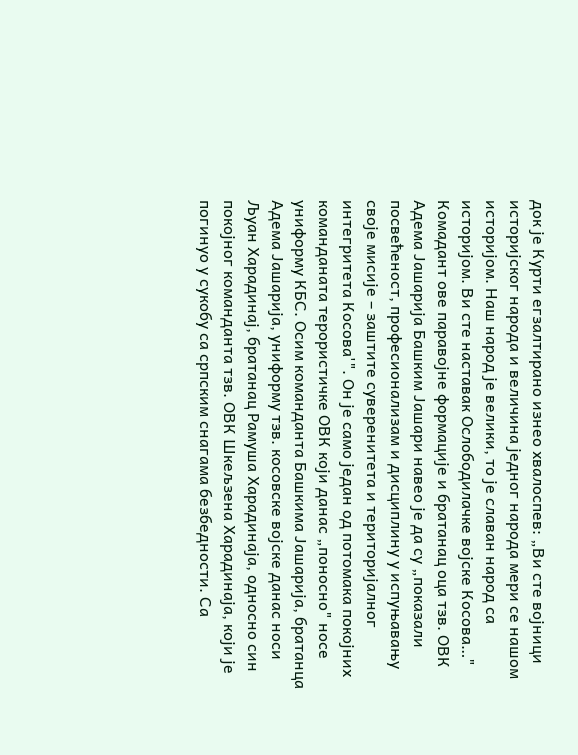док је Курти егзалтирано изнео хвалоспев: „Ви сте војници историјског народа и величина једног народа мери се нашом историјом. Наш народ је велики, то је славан народ са историјом. Ви сте наставак Ослободилачке војске Косова…"
Комадант ове паравојне формације и братанац оца тзв. ОВК Адема Јашарија Башким Јашари навео је да су „показали посвећеност, професионализам и дисциплину у испуњавању своје мисије – заштите суверенитета и територијалног интегритета Косова'". Он је само један од потомака покојних команданата терористичке ОВК који данас „поносно" носе униформу КБС. Осим команданта Башкима Јашарија, братанца Адема Јашарија, униформу тзв. косовске војске данас носи Љуан Харадинај, братанац Рамуша Харадинаја, односно син покојног команданта тзв. ОВК Шкељзена Харадинаја, који је погинуо у сукобу са српским снагама безбедности. Са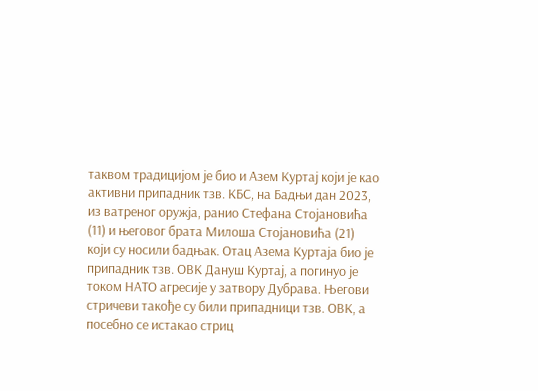таквом традицијом је био и Азем Куртај који је као активни припадник тзв. КБС, на Бадњи дан 2023, из ватреног оружја, ранио Стефана Стојановића (11) и његовог брата Милоша Стојановића (21) који су носили бадњак. Отац Азема Куртаја био је припадник тзв. ОВК Дануш Куртај, а погинуо је током НАТО агресије у затвору Дубрава. Његови стричеви такође су били припадници тзв. ОВК, а посебно се истакао стриц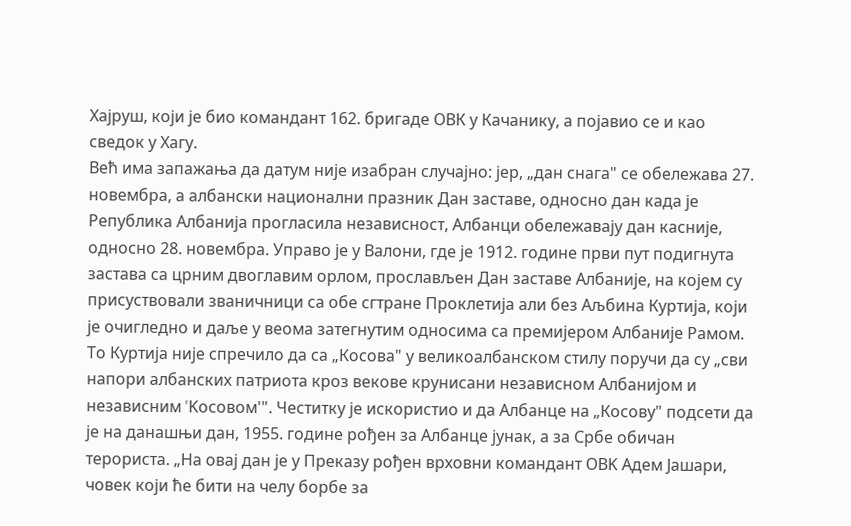Хајруш, који је био командант 162. бригаде ОВК у Качанику, а појавио се и као сведок у Хагу.
Већ има запажања да датум није изабран случајно: јер, „дан снага" се обележава 27. новембра, а албански национални празник Дан заставе, односно дан када је Република Албанија прогласила независност, Албанци обележавају дан касније, односно 28. новембра. Управо је у Валони, где је 1912. године први пут подигнута застава са црним двоглавим орлом, прослављен Дан заставе Албаније, на којем су присуствовали званичници са обе сгтране Проклетија али без Аљбина Куртија, који је очигледно и даље у веома затегнутим односима са премијером Албаније Рамом.
То Куртија није спречило да са „Косова" у великоалбанском стилу поручи да су „сви напори албанских патриота кроз векове крунисани независном Албанијом и независним 'Kосовом'". Честитку је искористио и да Албанце на „Косову" подсети да је на данашњи дан, 1955. године рођен за Албанце јунак, а за Србе обичан терориста. „На овај дан је у Преказу рођен врховни командант ОВK Адем Јашари, човек који ће бити на челу борбе за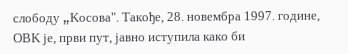слободу „Kосова". Такође, 28. новембра 1997. године, ОВK је, први пут, јавно иступила како би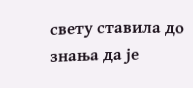свету ставила до знања да је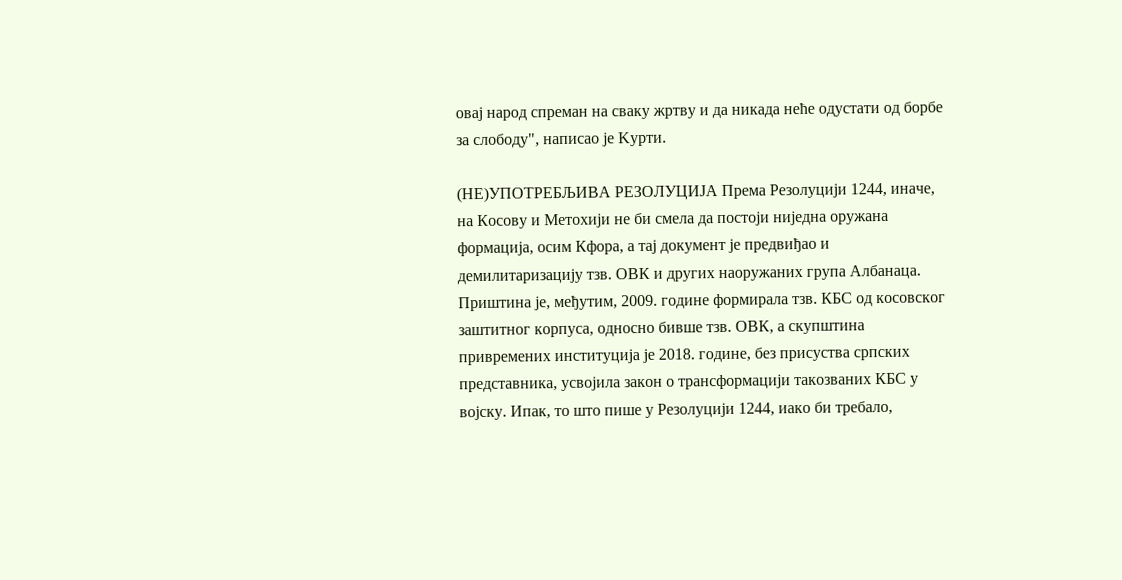овај народ спреман на сваку жртву и да никада неће одустати од борбе за слободу", написао је Kурти.

(НЕ)УПОТРЕБЉИВА РЕЗОЛУЦИЈА Према Резолуцији 1244, иначе, на Косову и Метохији не би смела да постоји ниједна оружана формација, осим Кфора, а тај документ је предвиђао и демилитаризацију тзв. ОВК и других наоружаних група Албанаца. Приштина је, међутим, 2009. године формирала тзв. КБС од косовског заштитног корпуса, односно бивше тзв. ОВК, а скупштина привремених институција је 2018. године, без присуства српских представника, усвојила закон о трансформацији такозваних КБС у војску. Ипак, то што пише у Резолуцији 1244, иако би требало,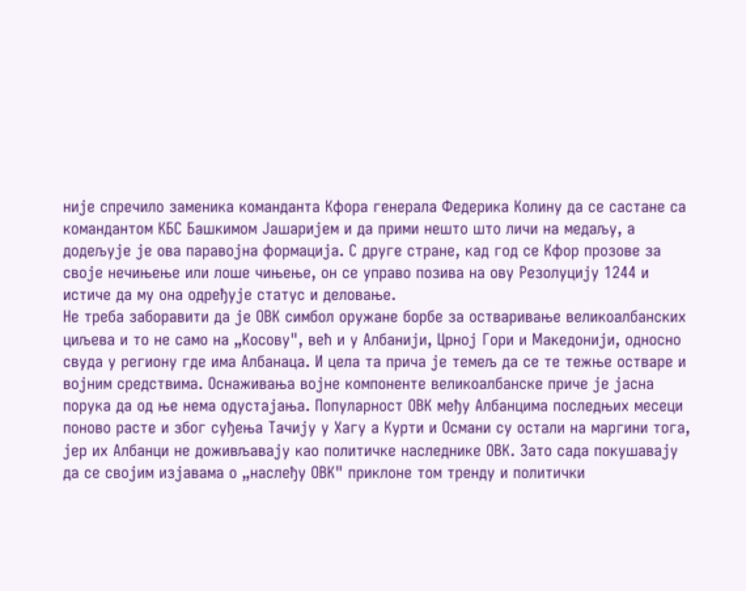није спречило заменика команданта Кфора генерала Федерика Колину да се састане са командантом КБС Башкимом Јашаријем и да прими нешто што личи на медаљу, а додељује је ова паравојна формација. С друге стране, кад год се Кфор прозове за своје нечињење или лоше чињење, он се управо позива на ову Резолуцију 1244 и истиче да му она одређује статус и деловање.
Не треба заборавити да је ОВК симбол оружане борбе за остваривање великоалбанских циљева и то не само на „Косову", већ и у Албанији, Црној Гори и Македонији, односно свуда у региону где има Албанаца. И цела та прича је темељ да се те тежње остваре и војним средствима. Оснаживања војне компоненте великоалбанске приче је јасна порука да од ње нема одустајања. Популарност ОВК међу Албанцима последњих месеци поново расте и због суђења Тачију у Хагу а Курти и Османи су остали на маргини тога, јер их Албанци не доживљавају као политичке наследнике ОВК. Зато сада покушавају да се својим изјавама о „наслеђу ОВК" приклоне том тренду и политички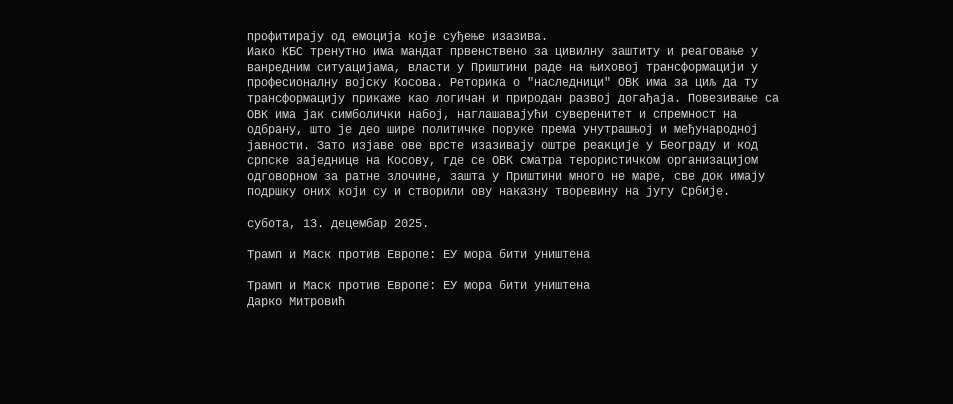профитирају од емоција које суђење изазива.
Иако КБС тренутно има мандат првенствено за цивилну заштиту и реаговање у ванредним ситуацијама, власти у Приштини раде на њиховој трансформацији у професионалну војску Косова. Реторика о "наследници" ОВК има за циљ да ту трансформацију прикаже као логичан и природан развој догађаја. Повезивање са ОВК има јак симболички набој, наглашавајући суверенитет и спремност на одбрану, што је део шире политичке поруке према унутрашњој и међународној јавности. Зато изјаве ове врсте изазивају оштре реакције у Београду и код српске заједнице на Косову, где се ОВК сматра терористичком организацијом одговорном за ратне злочине, зашта у Приштини много не маре, све док имају подршку оних који су и створили ову наказну творевину на југу Србије.

субота, 13. децембар 2025.

Трамп и Маск против Европе: ЕУ мора бити уништена

Трамп и Маск против Европе: ЕУ мора бити уништена
Дарко Митровић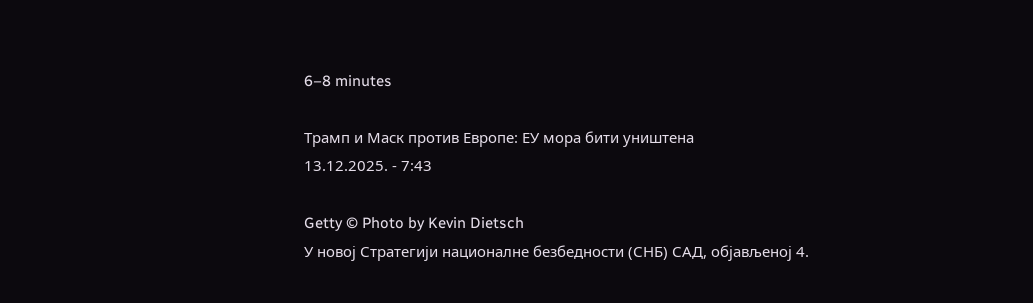6–8 minutes

Трамп и Маск против Европе: ЕУ мора бити уништена
13.12.2025. - 7:43

Getty © Photo by Kevin Dietsch
У новој Стратегији националне безбедности (СНБ) САД, објављеној 4.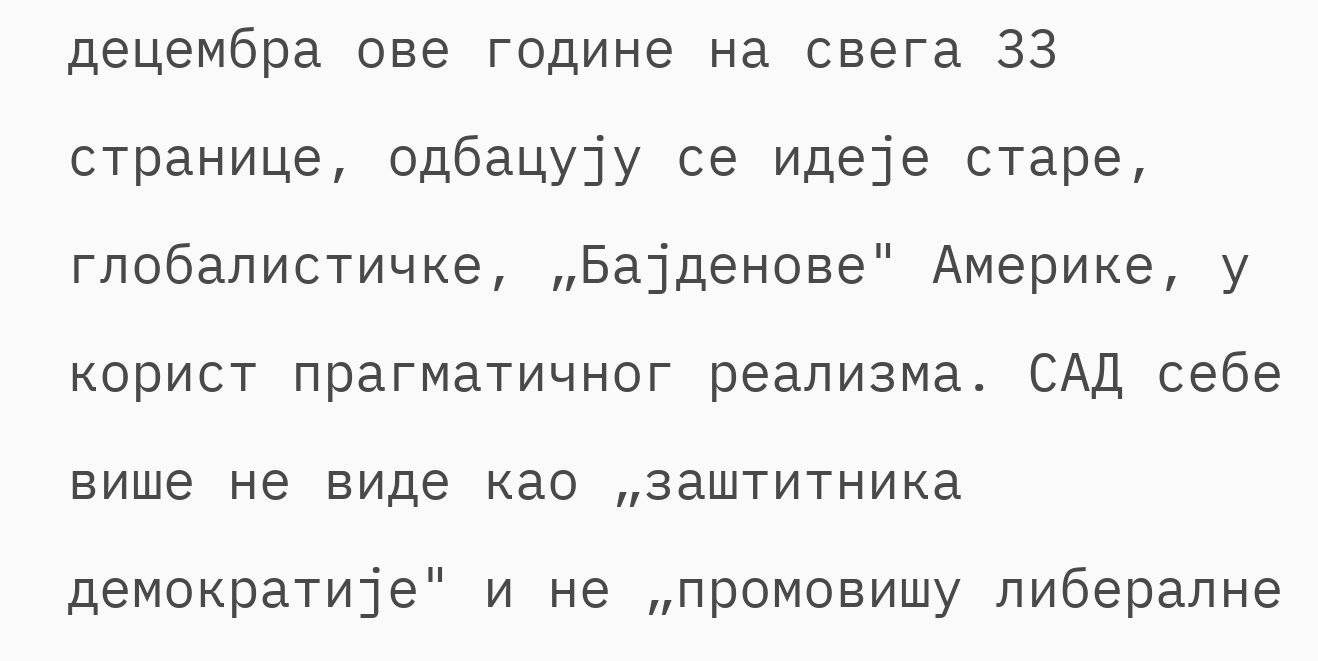децембра ове године на свега 33 странице, одбацују се идеје старе, глобалистичке, „Бајденове" Америке, у корист прагматичног реализма. САД себе више не виде као „заштитника демократије" и не „промовишу либералне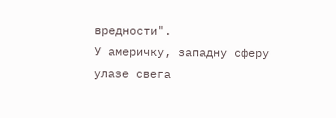вредности".
У америчку, западну сферу улазе свега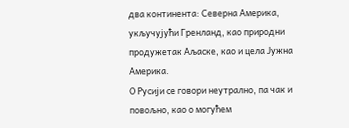два континента: Северна Америка, укључујући Гренланд, као природни продужетак Аљаске, као и цела Јужна Америка.
О Русији се говори неутрално, па чак и повољно, као о могућем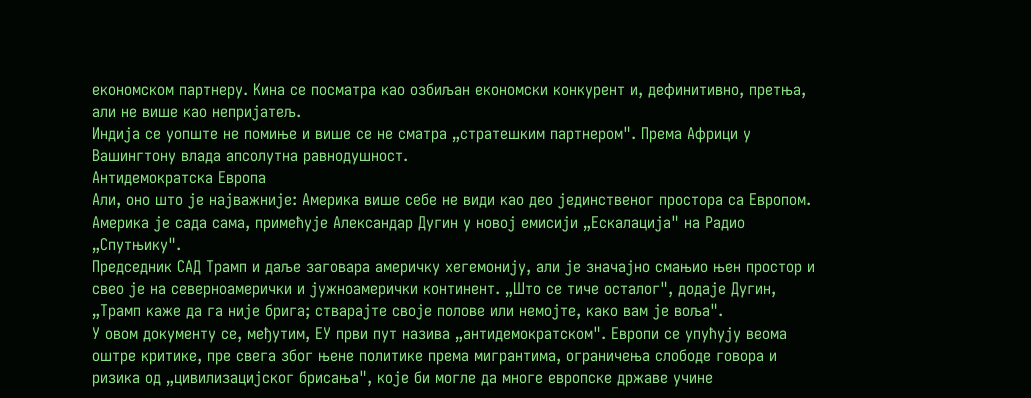економском партнеру. Кина се посматра као озбиљан економски конкурент и, дефинитивно, претња, али не више као непријатељ.
Индија се уопште не помиње и више се не сматра „стратешким партнером". Према Африци у Вашингтону влада апсолутна равнодушност.
Антидемократска Европа
Али, оно што је најважније: Америка више себе не види као део јединственог простора са Европом. Америка је сада сама, примећује Александар Дугин у новој емисији „Ескалација" на Радио „Спутњику".
Председник САД Трамп и даље заговара америчку хегемонију, али је значајно смањио њен простор и свео је на северноамерички и јужноамерички континент. „Што се тиче осталог", додаје Дугин, „Трамп каже да га није брига; стварајте своје полове или немојте, како вам је воља".
У овом документу се, међутим, ЕУ први пут назива „антидемократском". Европи се упућују веома оштре критике, пре свега због њене политике према мигрантима, ограничења слободе говора и ризика од „цивилизацијског брисања", које би могле да многе европске државе учине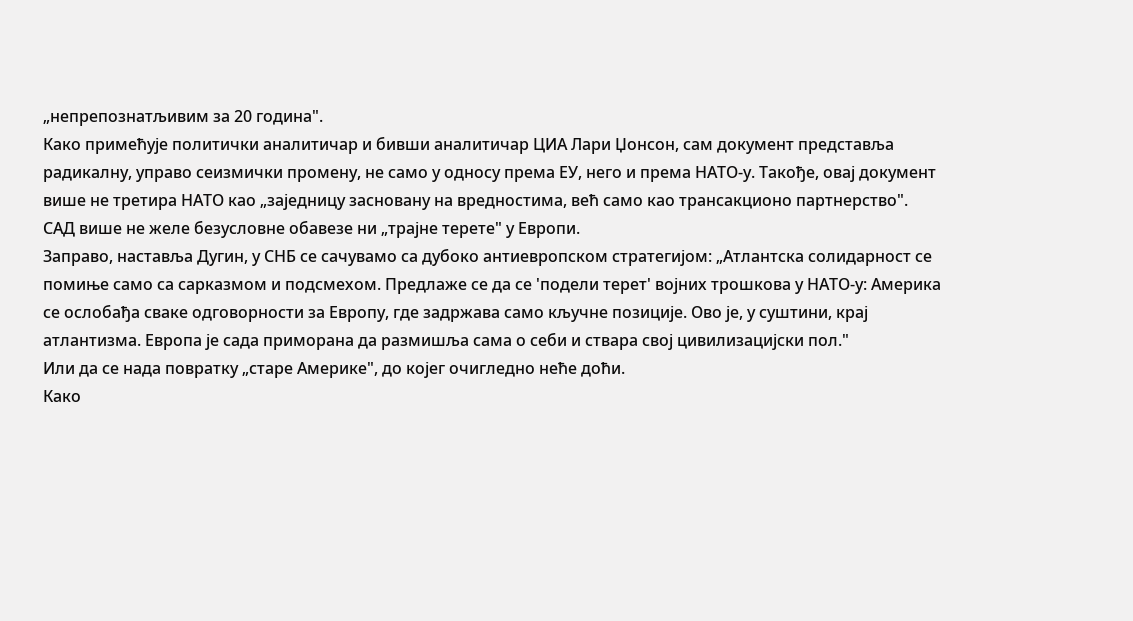„непрепознатљивим за 20 година".
Како примећује политички аналитичар и бивши аналитичар ЦИА Лари Џонсон, сам документ представља радикалну, управо сеизмички промену, не само у односу према ЕУ, него и према НАТО-у. Такође, овај документ више не третира НАТО као „заједницу засновану на вредностима, већ само као трансакционо партнерство".
САД више не желе безусловне обавезе ни „трајне терете" у Европи.
Заправо, наставља Дугин, у СНБ се сачувамо са дубоко антиевропском стратегијом: „Атлантска солидарност се помиње само са сарказмом и подсмехом. Предлаже се да се 'подели терет' војних трошкова у НАТО-у: Америка се ослобађа сваке одговорности за Европу, где задржава само кључне позиције. Ово је, у суштини, крај атлантизма. Европа је сада приморана да размишља сама о себи и ствара свој цивилизацијски пол."
Или да се нада повратку „старе Америке", до којег очигледно неће доћи.
Како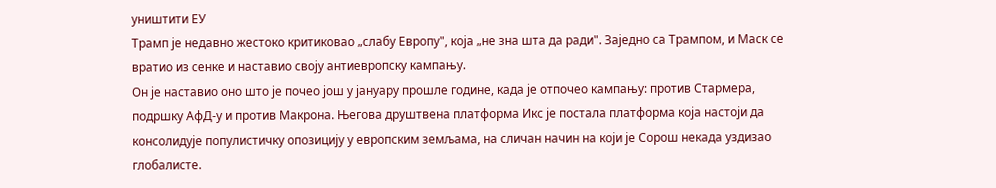уништити ЕУ
Трамп је недавно жестоко критиковао „слабу Европу", која „не зна шта да ради". Заједно са Трампом, и Маск се вратио из сенке и наставио своју антиевропску кампању.
Он је наставио оно што је почео још у јануару прошле године, када је отпочео кампању: против Стармера, подршку АфД-у и против Макрона. Његова друштвена платформа Икс је постала платформа која настоји да консолидује популистичку опозицију у европским земљама, на сличан начин на који је Сорош некада уздизао глобалисте.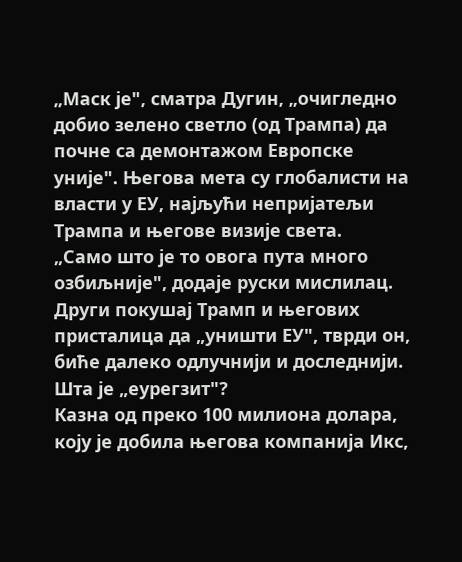„Маск је", сматра Дугин, „очигледно добио зелено светло (од Трампа) да почне са демонтажом Европске уније". Његова мета су глобалисти на власти у ЕУ, најљући непријатељи Трампа и његове визије света.
„Само што је то овога пута много озбиљније", додаје руски мислилац. Други покушај Трамп и његових присталица да „уништи ЕУ", тврди он, биће далеко одлучнији и доследнији.
Шта је „еурегзит"?
Казна од преко 100 милиона долара, коју је добила његова компанија Икс,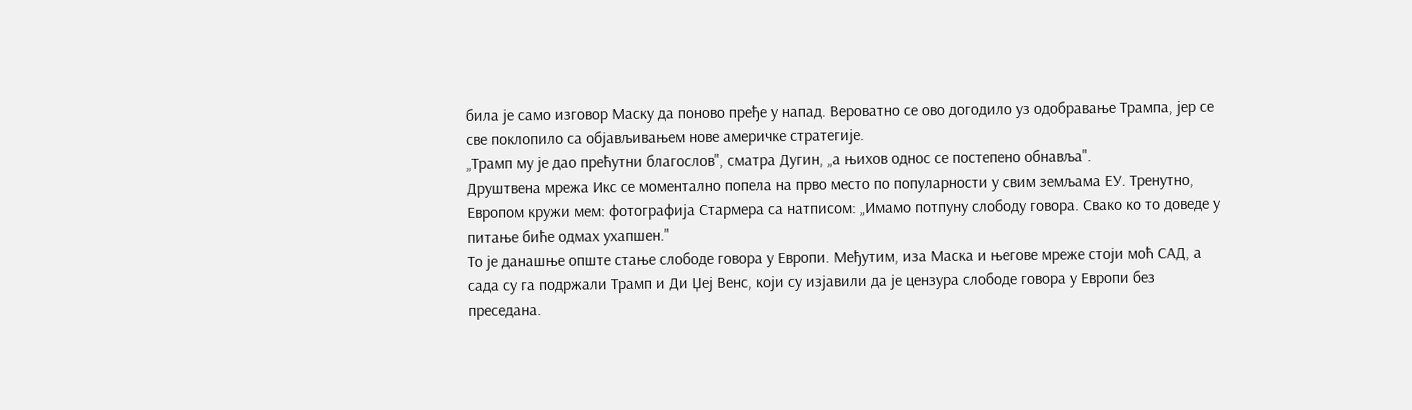била је само изговор Маску да поново пређе у напад. Вероватно се ово догодило уз одобравање Трампа, јер се све поклопило са објављивањем нове америчке стратегије.
„Трамп му је дао прећутни благослов", сматра Дугин, „а њихов однос се постепено обнавља".
Друштвена мрежа Икс се моментално попела на прво место по популарности у свим земљама ЕУ. Тренутно, Европом кружи мем: фотографија Стармера са натписом: „Имамо потпуну слободу говора. Свако ко то доведе у питање биће одмах ухапшен."
То је данашње опште стање слободе говора у Европи. Међутим, иза Маска и његове мреже стоји моћ САД, а сада су га подржали Трамп и Ди Џеј Венс, који су изјавили да је цензура слободе говора у Европи без преседана.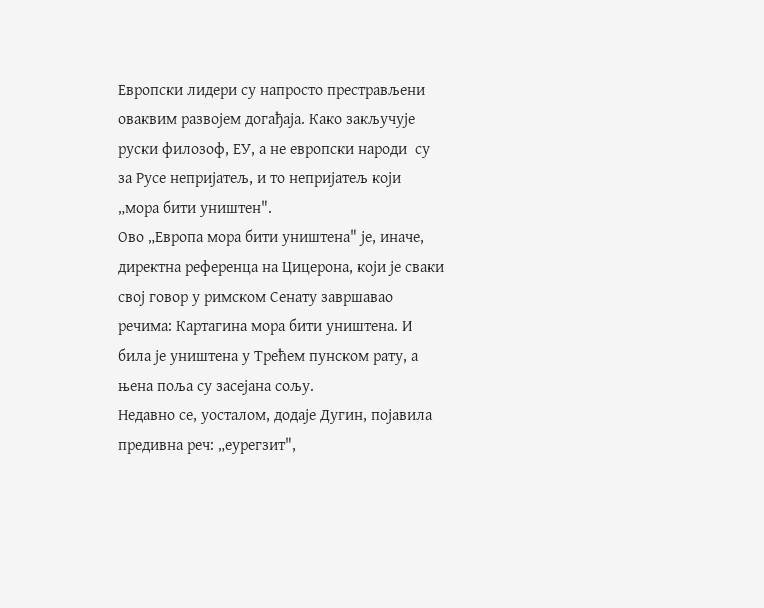Европски лидери су напросто престрављени оваквим развојем догађаја. Како закључује руски филозоф, ЕУ, а не европски народи  су за Русе непријатељ, и то непријатељ који „мора бити уништен".
Ово „Европа мора бити уништена" је, иначе, директна референца на Цицерона, који је сваки свој говор у римском Сенату завршавао речима: Картагина мора бити уништена. И била је уништена у Трећем пунском рату, а њена поља су засејана сољу.
Недавно се, уосталом, додаје Дугин, појавила предивна реч: „еурегзит",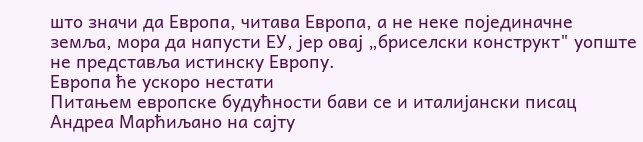што значи да Европа, читава Европа, а не неке појединачне земља, мора да напусти ЕУ, јер овај „бриселски конструкт" уопште не представља истинску Европу.
Европа ће ускоро нестати
Питањем европске будућности бави се и италијански писац Андреа Марћиљано на сајту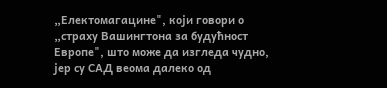„Електомагацине", који говори о „страху Вашингтона за будућност Европе", што може да изгледа чудно, јер су САД веома далеко од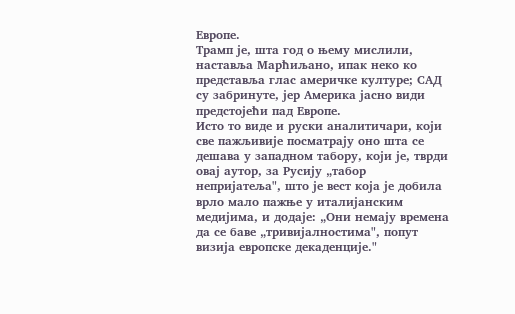Европе.
Трамп је, шта год о њему мислили, наставља Марћиљано, ипак неко ко представља глас америчке културе; САД су забринуте, јер Америка јасно види предстојећи пад Европе.
Исто то виде и руски аналитичари, који све пажљивије посматрају оно шта се дешава у западном табору, који је, тврди овај аутор, за Русију „табор непријатеља", што је вест која је добила врло мало пажње у италијанским медијима, и додаје: „Они немају времена да се баве „тривијалностима", попут визија европске декаденције."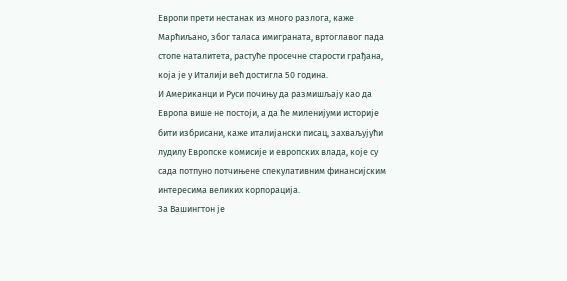Европи прети нестанак из много разлога, каже Марћиљано, због таласа имиграната, вртоглавог пада стопе наталитета, растуће просечне старости грађана, која је у Италији већ достигла 50 година.
И Американци и Руси почињу да размишљају као да Европа више не постоји, а да ће миленијуми историје бити избрисани, каже италијански писац, захваљујући лудилу Европске комисије и европских влада, које су сада потпуно потчињене спекулативним финансијским интересима великих корпорација.
За Вашингтон је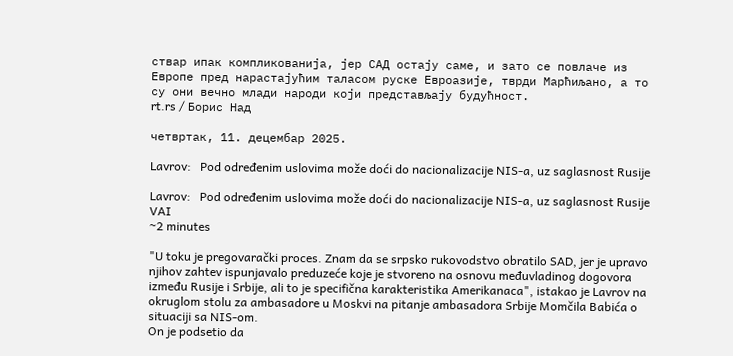ствар ипак компликованија, јер САД остају саме, и зато се повлаче из Европе пред нарастајућим таласом руске Евроазије, тврди Марћиљано, а то су они вечно млади народи који представљају будућност.
rt.rs / Борис Над

четвртак, 11. децембар 2025.

Lavrov:   Pod određenim uslovima može doći do nacionalizacije NIS-a, uz saglasnost Rusije

Lavrov:   Pod određenim uslovima može doći do nacionalizacije NIS-a, uz saglasnost Rusije
VAI
~2 minutes

"U toku je pregovarački proces. Znam da se srpsko rukovodstvo obratilo SAD, jer je upravo njihov zahtev ispunjavalo preduzeće koje je stvoreno na osnovu međuvladinog dogovora između Rusije i Srbije, ali to je specifična karakteristika Amerikanaca", istakao je Lavrov na okruglom stolu za ambasadore u Moskvi na pitanje ambasadora Srbije Momčila Babića o situaciji sa NIS-om.
On je podsetio da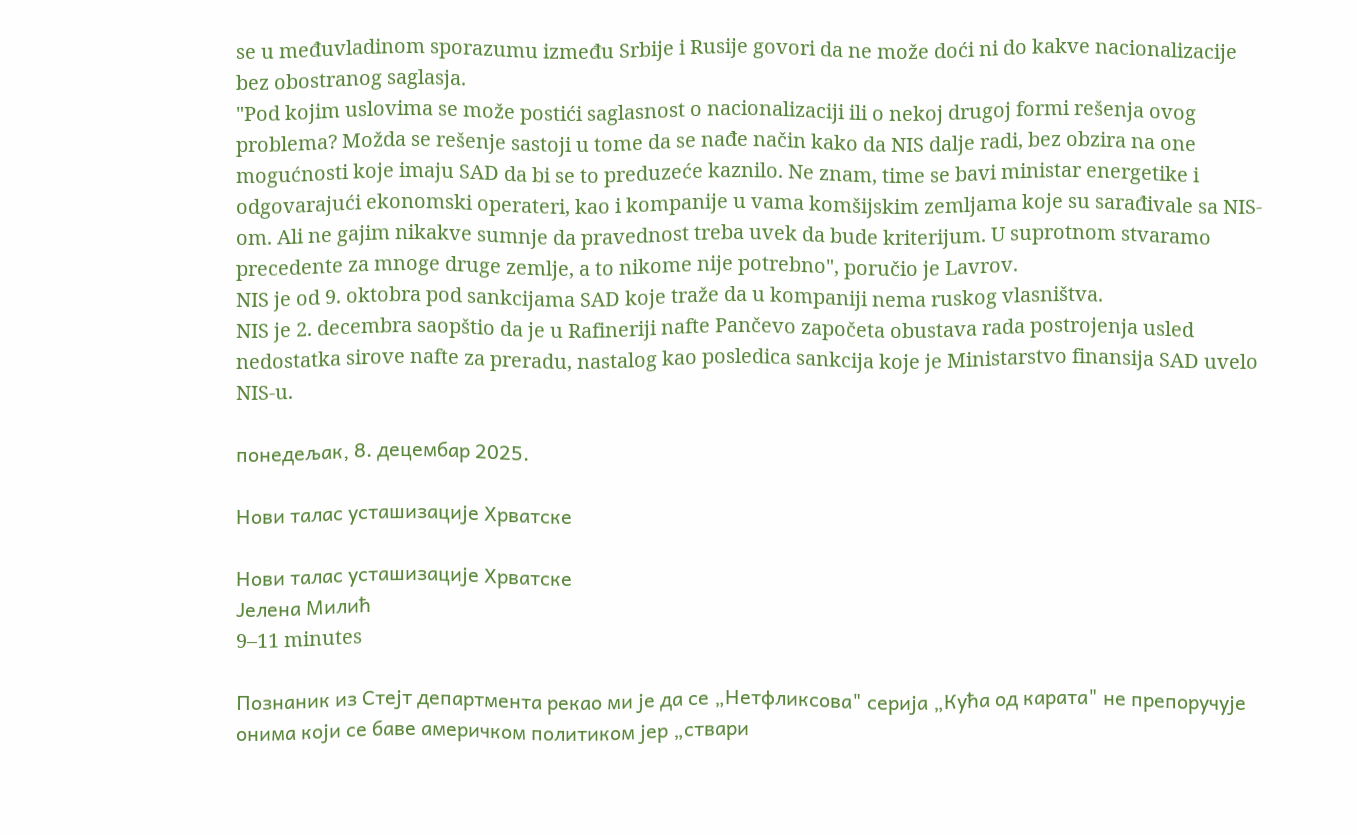se u međuvladinom sporazumu između Srbije i Rusije govori da ne može doći ni do kakve nacionalizacije bez obostranog saglasja.
"Pod kojim uslovima se može postići saglasnost o nacionalizaciji ili o nekoj drugoj formi rešenja ovog problema? Možda se rešenje sastoji u tome da se nađe način kako da NIS dalje radi, bez obzira na one mogućnosti koje imaju SAD da bi se to preduzeće kaznilo. Ne znam, time se bavi ministar energetike i odgovarajući ekonomski operateri, kao i kompanije u vama komšijskim zemljama koje su sarađivale sa NIS-om. Ali ne gajim nikakve sumnje da pravednost treba uvek da bude kriterijum. U suprotnom stvaramo precedente za mnoge druge zemlje, a to nikome nije potrebno", poručio je Lavrov.
NIS je od 9. oktobra pod sankcijama SAD koje traže da u kompaniji nema ruskog vlasništva.
NIS je 2. decembra saopštio da je u Rafineriji nafte Pančevo započeta obustava rada postrojenja usled nedostatka sirove nafte za preradu, nastalog kao posledica sankcija koje je Ministarstvo finansija SAD uvelo NIS-u.

понедељак, 8. децембар 2025.

Нови талас усташизације Хрватске

Нови талас усташизације Хрватске
Јелена Милић
9–11 minutes

Познаник из Стејт департмента рекао ми је да се „Нетфликсова" серија „Кућа од карата" не препоручује онима који се баве америчком политиком јер „ствари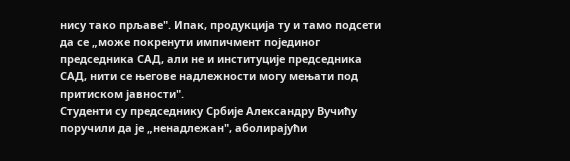нису тако прљаве". Ипак, продукција ту и тамо подсети да се „може покренути импичмент појединог председника САД, али не и институције председника САД, нити се његове надлежности могу мењати под притиском јавности".
Студенти су председнику Србије Александру Вучићу поручили да је „ненадлежан", аболирајући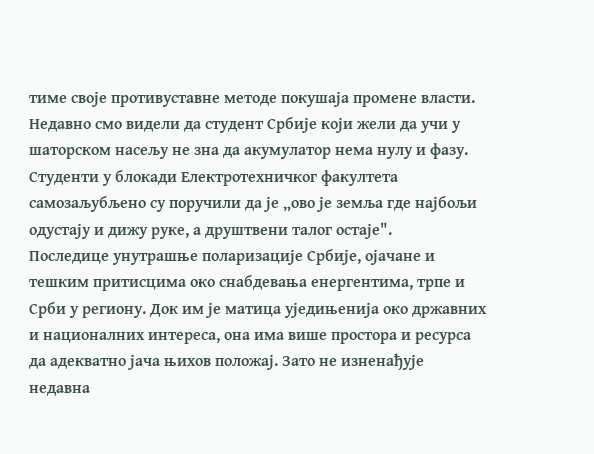тиме своје противуставне методе покушаја промене власти.
Недавно смо видели да студент Србије који жели да учи у шаторском насељу не зна да акумулатор нема нулу и фазу. Студенти у блокади Електротехничког факултета самозаљубљено су поручили да је „ово је земља где најбољи одустају и дижу руке, а друштвени талог остаје".
Последице унутрашње поларизације Србије, ојачане и тешким притисцима око снабдевања енергентима, трпе и Срби у региону. Док им је матица уједињенија око државних и националних интереса, она има више простора и ресурса да адекватно јача њихов положај. Зато не изненађује недавна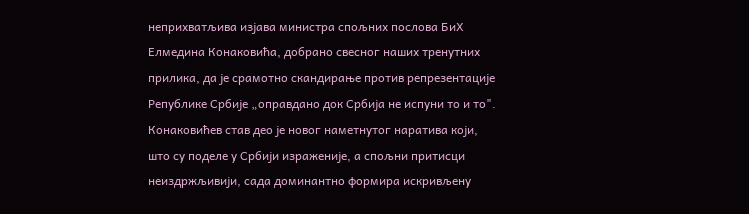неприхватљива изјава министра спољних послова БиХ Елмедина Конаковића, добрано свесног наших тренутних прилика, да је срамотно скандирање против репрезентације Републике Србије „оправдано док Србија не испуни то и то".
Конаковићев став део је новог наметнутог наратива који, што су поделе у Србији израженије, а спољни притисци неиздржљивији, сада доминантно формира искривљену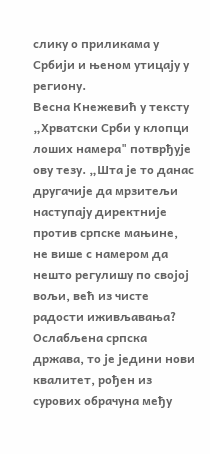слику о приликама у Србији и њеном утицају у региону.
Весна Кнежевић у тексту „Хрватски Срби у клопци лоших намера" потврђује ову тезу. „Шта је то данас другачије да мрзитељи наступају директније против српске мањине, не више с намером да нешто регулишу по својој вољи, већ из чисте радости иживљавања? Ослабљена српска држава, то је једини нови квалитет, рођен из сурових обрачуна међу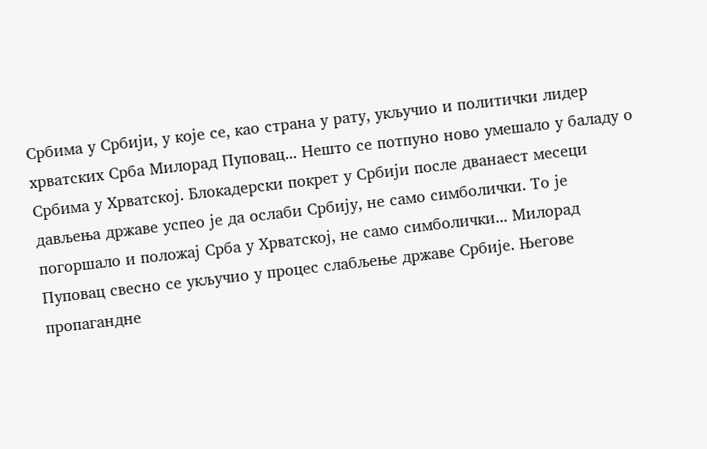Србима у Србији, у које се, као страна у рату, укључио и политички лидер хрватских Срба Милорад Пуповац... Нешто се потпуно ново умешало у баладу о Србима у Хрватској. Блокадерски покрет у Србији после дванаест месеци дављења државе успео је да ослаби Србију, не само симболички. То је погоршало и положај Срба у Хрватској, не само симболички... Милорад Пуповац свесно се укључио у процес слабљење државе Србије. Његове пропагандне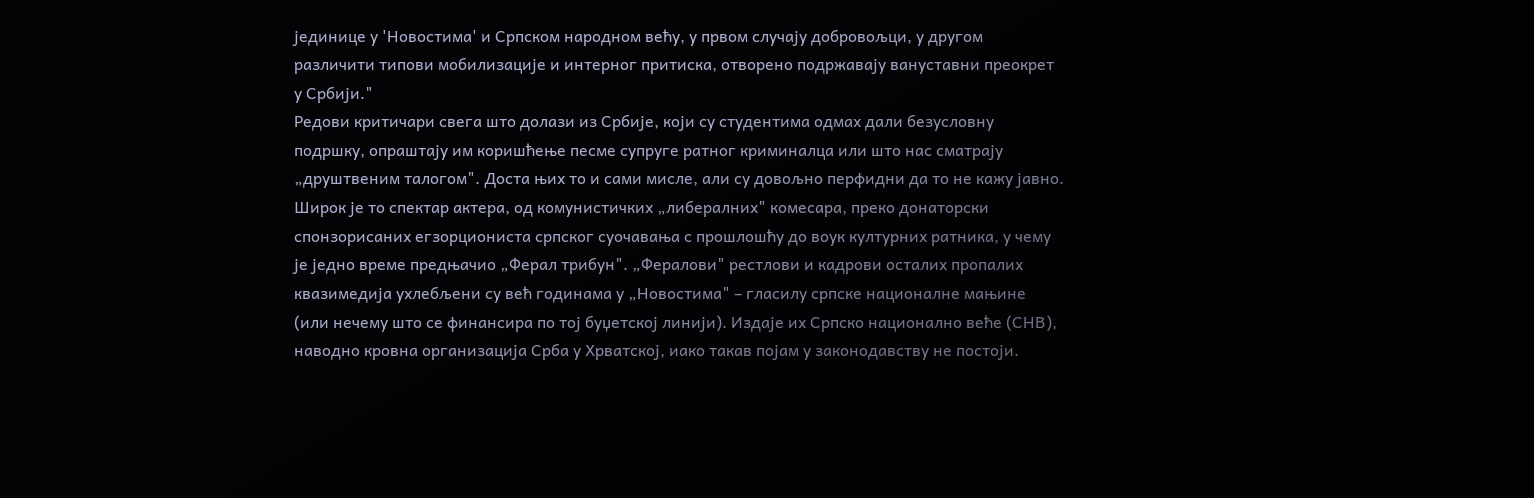јединице у 'Новостима' и Српском народном већу, у првом случају добровољци, у другом различити типови мобилизације и интерног притиска, отворено подржавају вануставни преокрет у Србији."
Редови критичари свега што долази из Србије, који су студентима одмах дали безусловну подршку, опраштају им коришћење песме супруге ратног криминалца или што нас сматрају „друштвеним талогом". Доста њих то и сами мисле, али су довољно перфидни да то не кажу јавно. Широк је то спектар актера, од комунистичких „либералних" комесара, преко донаторски спонзорисаних егзорциониста српског суочавања с прошлошћу до воук културних ратника, у чему је једно време предњачио „Ферал трибун". „Фералови" рестлови и кадрови осталих пропалих квазимедија ухлебљени су већ годинама у „Новостима" – гласилу српске националне мањине (или нечему што се финансира по тој буџетској линији). Издаје их Српско национално веће (СНВ), наводно кровна организација Срба у Хрватској, иако такав појам у законодавству не постоји.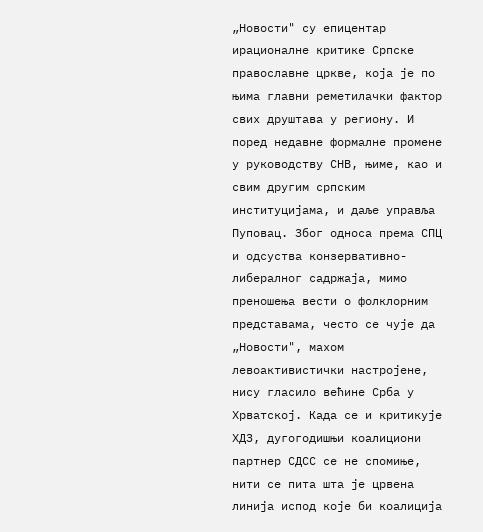„Новости" су епицентар ирационалне критике Српске православне цркве, која је по њима главни реметилачки фактор свих друштава у региону. И поред недавне формалне промене у руководству СНВ, њиме, као и свим другим српским институцијама, и даље управља Пуповац. Због односа према СПЦ и одсуства конзервативно-либералног садржаја, мимо преношења вести о фолклорним представама, често се чује да „Новости", махом левоактивистички настројене, нису гласило већине Срба у Хрватској. Када се и критикује ХДЗ, дугогодишњи коалициони партнер СДСС се не спомиње, нити се пита шта је црвена линија испод које би коалиција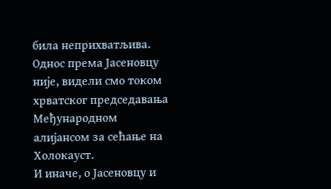била неприхватљива. Однос према Јасеновцу није, видели смо током хрватског председавања Међународном алијансом за сећање на Холокауст.
И иначе, о Јасеновцу и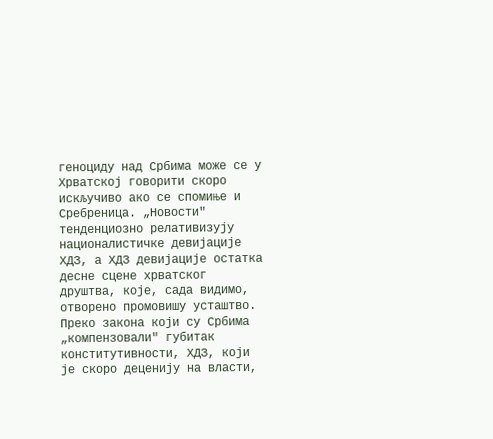геноциду над Србима може се у Хрватској говорити скоро искључиво ако се спомиње и Сребреница. „Новости" тенденциозно релативизују националистичке девијације ХДЗ, а ХДЗ девијације остатка десне сцене хрватског друштва, које, сада видимо, отворено промовишу усташтво. Преко закона који су Србима „компензовали" губитак конститутивности, ХДЗ, који је скоро деценију на власти,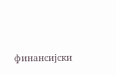финансијски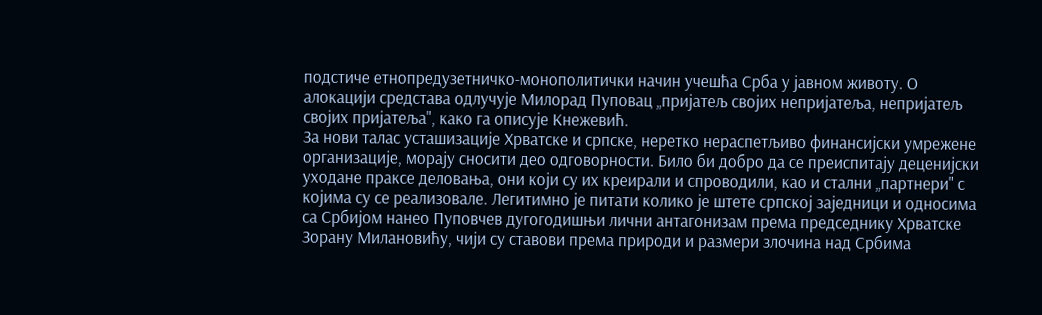подстиче етнопредузетничко-монополитички начин учешћа Срба у јавном животу. О алокацији средстава одлучује Милорад Пуповац „пријатељ својих непријатеља, непријатељ својих пријатеља", како га описује Кнежевић.
За нови талас усташизације Хрватске и српске, неретко нераспетљиво финансијски умрежене организације, морају сносити део одговорности. Било би добро да се преиспитају деценијски уходане праксе деловања, они који су их креирали и спроводили, као и стални „партнери" с којима су се реализовале. Легитимно је питати колико је штете српској заједници и односима са Србијом нанео Пуповчев дугогодишњи лични антагонизам према председнику Хрватске Зорану Милановићу, чији су ставови према природи и размери злочина над Србима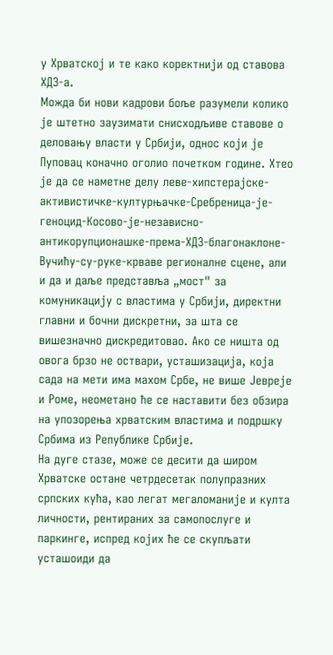у Хрватској и те како коректнији од ставова ХДЗ-а.
Можда би нови кадрови боље разумели колико је штетно заузимати снисходљиве ставове о деловању власти у Србији, однос који је Пуповац коначно оголио почетком године. Хтео је да се наметне делу леве-хипстерајске-активистичке-културњачке-Сребреница-је-геноцид-Косово-је-независно-антикорупционашке-према-ХДЗ-благонаклоне-Вучићу-су-руке-крваве регионалне сцене, али и да и даље представља „мост" за комуникацију с властима у Србији, директни главни и бочни дискретни, за шта се вишезначно дискредитовао. Ако се ништа од овога брзо не оствари, усташизација, која сада на мети има махом Србе, не више Јевреје и Роме, неометано ће се наставити без обзира на упозорења хрватским властима и подршку Србима из Републике Србије.
На дуге стазе, може се десити да широм Хрватске остане четрдесетак полупразних српских кућа, као легат мегаломаније и култа личности, рентираних за самопослуге и паркинге, испред којих ће се скупљати усташоиди да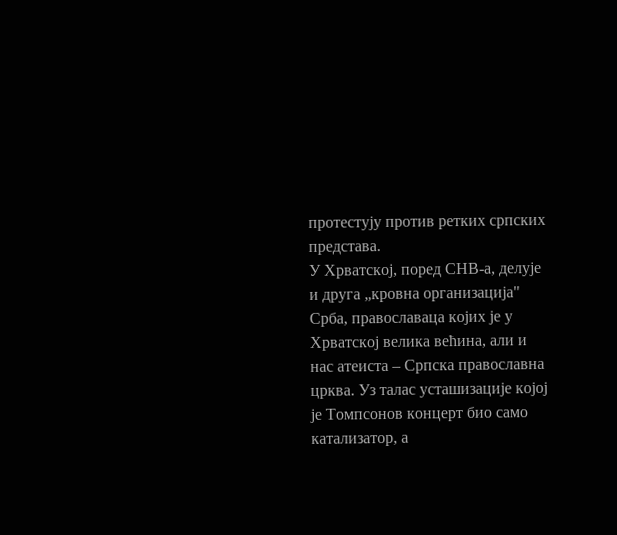протестују против ретких српских представа.
У Хрватској, поред СНВ-а, делује и друга „кровна организација" Срба, православаца којих је у Хрватској велика већина, али и нас атеиста – Српска православна црква. Уз талас усташизације којој је Томпсонов концерт био само катализатор, а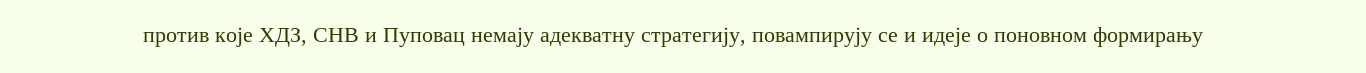против које ХДЗ, СНВ и Пуповац немају адекватну стратегију, повампирују се и идеје о поновном формирању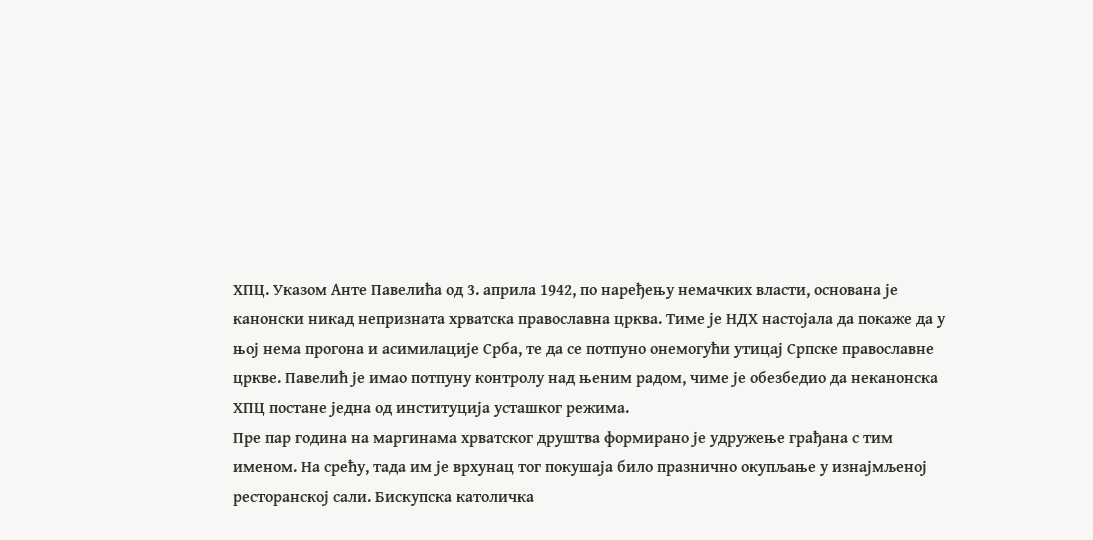ХПЦ. Указом Анте Павелића од 3. априла 1942, по наређењу немачких власти, основана је канонски никад непризната хрватска православна црква. Тиме је НДХ настојала да покаже да у њој нема прогона и асимилације Срба, те да се потпуно онемогући утицај Српске православне цркве. Павелић је имао потпуну контролу над њеним радом, чиме је обезбедио да неканонска ХПЦ постане једна од институција усташког режима.
Пре пар година на маргинама хрватског друштва формирано је удружење грађана с тим именом. На срећу, тада им је врхунац тог покушаја било празнично окупљање у изнајмљеној ресторанској сали. Бискупска католичка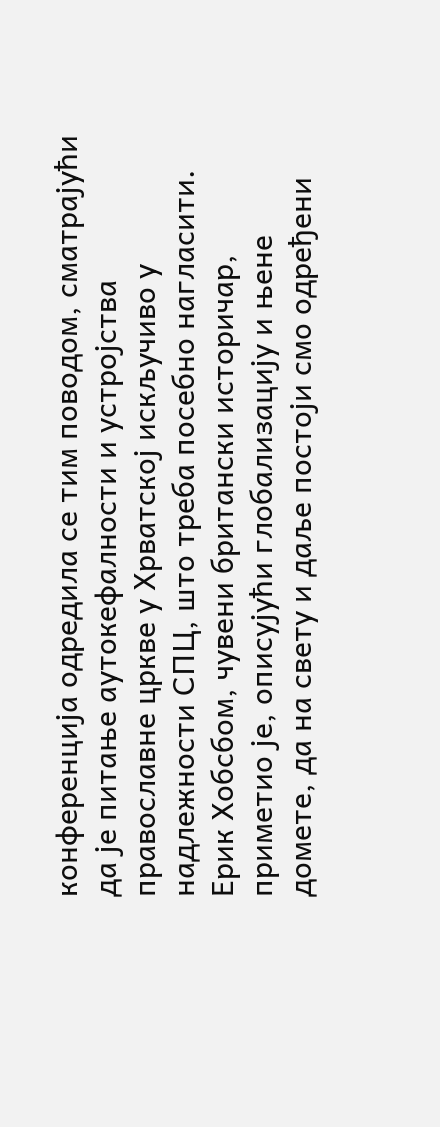конференција одредила се тим поводом, сматрајући да је питање аутокефалности и устројства православне цркве у Хрватској искључиво у надлежности СПЦ, што треба посебно нагласити.
Ерик Хобсбом, чувени британски историчар, приметио је, описујући глобализацију и њене домете, да на свету и даље постоји смо одређени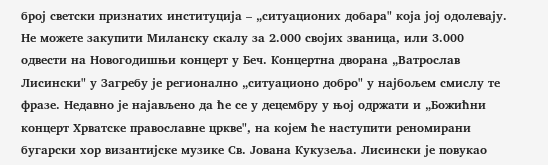број светски признатих институција – „ситуационих добара" која јој одолевају. Не можете закупити Миланску скалу за 2.000 својих званица, или 3.000 одвести на Новогодишњи концерт у Беч. Концертна дворана „Ватрослав Лисински" у Загребу је регионално „ситуационо добро" у најбољем смислу те фразе. Недавно је најављено да ће се у децембру у њој одржати и „Божићни концерт Хрватске православне цркве", на којем ће наступити реномирани бугарски хор византијске музике Св. Јована Кукузеља. Лисински је повукао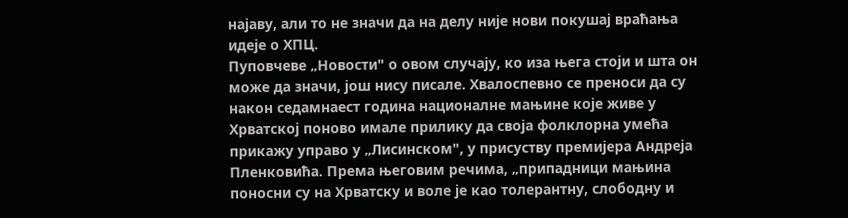најаву, али то не значи да на делу није нови покушај враћања идеје о ХПЦ.
Пуповчеве „Новости" о овом случају, ко иза њега стоји и шта он може да значи, још нису писале. Хвалоспевно се преноси да су након седамнаест година националне мањине које живе у Хрватској поново имале прилику да своја фолклорна умећа прикажу управо у „Лисинском", у присуству премијера Андреја Пленковића. Према његовим речима, „припадници мањина поносни су на Хрватску и воле је као толерантну, слободну и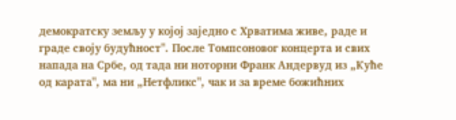демократску земљу у којој заједно с Хрватима живе, раде и граде своју будућност". После Томпсоновог концерта и свих напада на Србе, од тада ни ноторни Франк Андервуд из „Куће од карата", ма ни „Нетфликс", чак и за време божићних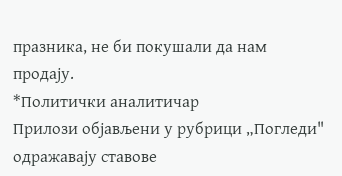празника, не би покушали да нам продају.
*Политички аналитичар
Прилози објављени у рубрици „Погледи" одражавају ставове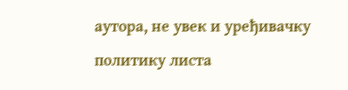аутора, не увек и уређивачку политику листа